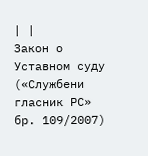| |
Закон о Уставнoм судy («Службени гласник РС» бр. 109/2007)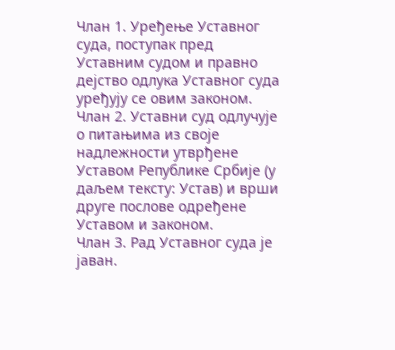Члан 1. Уређење Уставног суда, поступак пред Уставним судом и правно дејство одлука Уставног суда уређују се овим законом.
Члан 2. Уставни суд одлучује о питањима из своје надлежности утврђене Уставом Републике Србије (у даљем тексту: Устав) и врши друге послове одређене Уставом и законом.
Члан 3. Рад Уставног суда је јаван.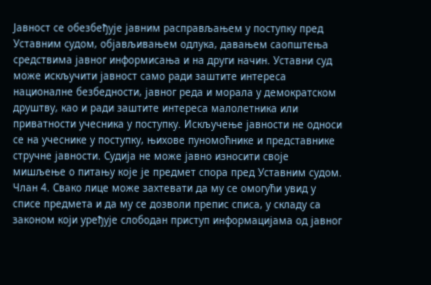Јавност се обезбеђује јавним расправљањем у поступку пред Уставним судом, објављивањем одлука, давањем саопштења средствима јавног информисања и на други начин. Уставни суд може искључити јавност само ради заштите интереса националне безбедности, јавног реда и морала у демократском друштву, као и ради заштите интереса малолетника или приватности учесника у поступку. Искључење јавности не односи се на учеснике у поступку, њихове пуномоћнике и представнике стручне јавности. Судија не може јавно износити своје мишљење о питању које је предмет спора пред Уставним судом.
Члан 4. Свако лице може захтевати да му се омогући увид у списе предмета и да му се дозволи препис списа, у складу са законом који уређује слободан приступ информацијама од јавног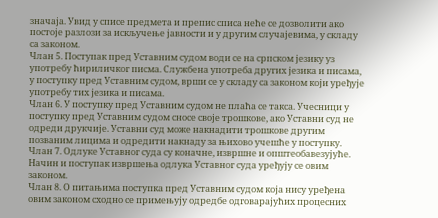значаја. Увид у списе предмета и препис списа неће се дозволити ако постоје разлози за искључење јавности и у другим случајевима, у складу са законом.
Члан 5. Поступак пред Уставним судом води се на српском језику уз употребу ћириличког писма. Службена употреба других језика и писама, у поступку пред Уставним судом, врши се у складу са законом који уређује употребу тих језика и писама.
Члан 6. У поступку пред Уставним судом не плаћа се такса. Учесници у поступку пред Уставним судом сносе своје трошкове, ако Уставни суд не одреди друкчије. Уставни суд може накнадити трошкове другим позваним лицима и одредити накнаду за њихово учешће у поступку.
Члан 7. Одлуке Уставног суда су коначне, извршне и општеобавезујуће. Начин и поступак извршења одлука Уставног суда уређују се овим законом.
Члан 8. О питањима поступка пред Уставним судом која нису уређена овим законом сходно се примењују одредбе одговарајућих процесних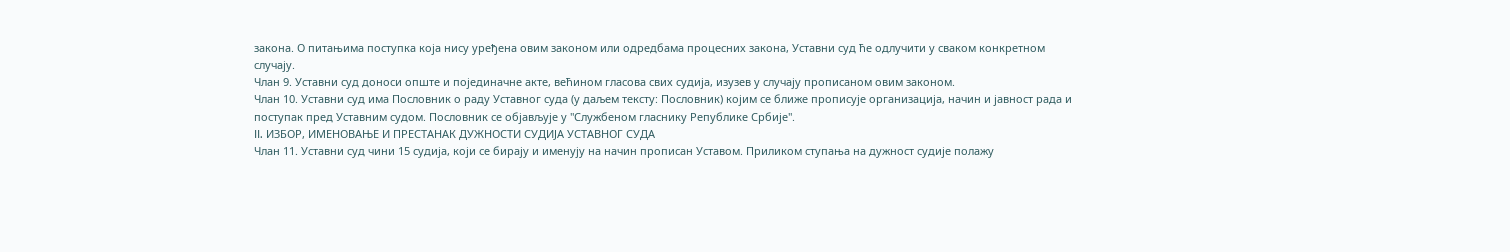закона. О питањима поступка која нису уређена овим законом или одредбама процесних закона, Уставни суд ће одлучити у сваком конкретном случају.
Члан 9. Уставни суд доноси опште и појединачне акте, већином гласова свих судија, изузев у случају прописаном овим законом.
Члан 10. Уставни суд има Пословник о раду Уставног суда (у даљем тексту: Пословник) којим се ближе прописује организација, начин и јавност рада и поступак пред Уставним судом. Пословник се објављује у "Службеном гласнику Републике Србије".
II. ИЗБОР, ИМЕНОВАЊЕ И ПРЕСТАНАК ДУЖНОСТИ СУДИЈА УСТАВНОГ СУДА
Члан 11. Уставни суд чини 15 судија, који се бирају и именују на начин прописан Уставом. Приликом ступања на дужност судије полажу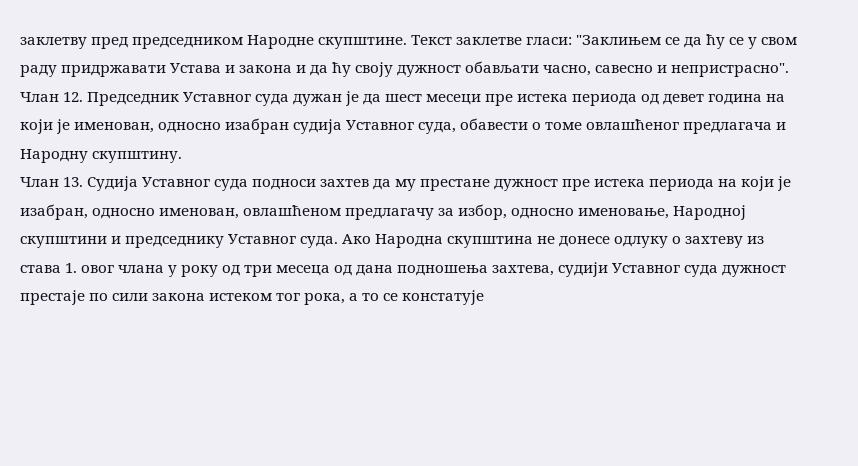заклетву пред председником Народне скупштине. Текст заклетве гласи: "Заклињем се да ћу се у свом раду придржавати Устава и закона и да ћу своју дужност обављати часно, савесно и непристрасно".
Члан 12. Председник Уставног суда дужан је да шест месеци пре истека периода од девет година на који је именован, односно изабран судија Уставног суда, обавести о томе овлашћеног предлагача и Народну скупштину.
Члан 13. Судија Уставног суда подноси захтев да му престане дужност пре истека периода на који је изабран, односно именован, овлашћеном предлагачу за избор, односно именовање, Народној скупштини и председнику Уставног суда. Ако Народна скупштина не донесе одлуку о захтеву из става 1. овог члана у року од три месеца од дана подношења захтева, судији Уставног суда дужност престаје по сили закона истеком тог рока, а то се констатује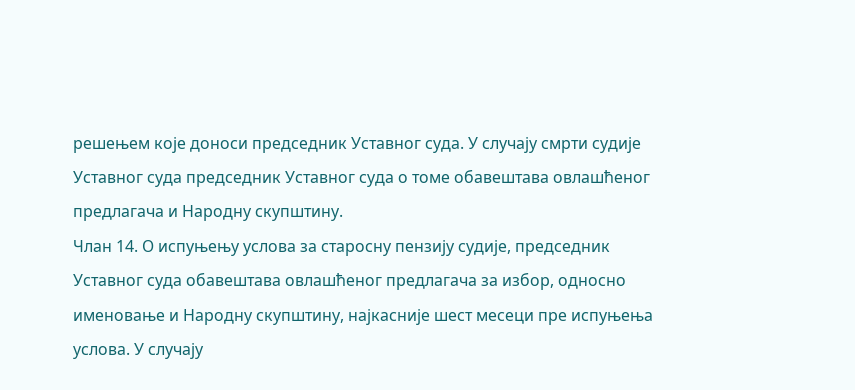решењем које доноси председник Уставног суда. У случају смрти судије Уставног суда председник Уставног суда о томе обавештава овлашћеног предлагача и Народну скупштину.
Члан 14. О испуњењу услова за старосну пензију судије, председник Уставног суда обавештава овлашћеног предлагача за избор, односно именовање и Народну скупштину, најкасније шест месеци пре испуњења услова. У случају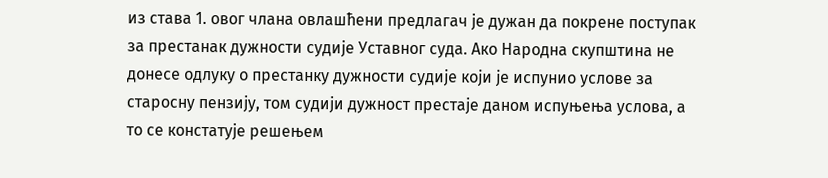из става 1. овог члана овлашћени предлагач је дужан да покрене поступак за престанак дужности судије Уставног суда. Ако Народна скупштина не донесе одлуку о престанку дужности судије који је испунио услове за старосну пензију, том судији дужност престаје даном испуњења услова, а то се констатује решењем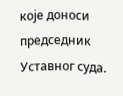које доноси председник Уставног суда.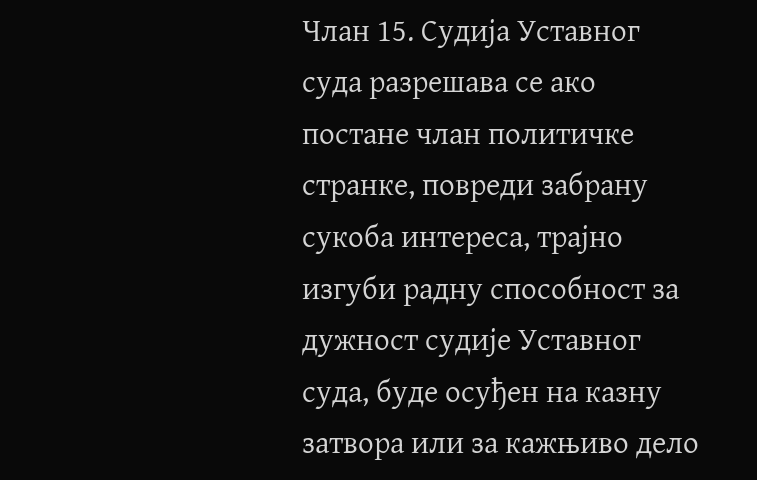Члан 15. Судија Уставног суда разрешава се ако постане члан политичке странке, повреди забрану сукоба интереса, трајно изгуби радну способност за дужност судије Уставног суда, буде осуђен на казну затвора или за кажњиво дело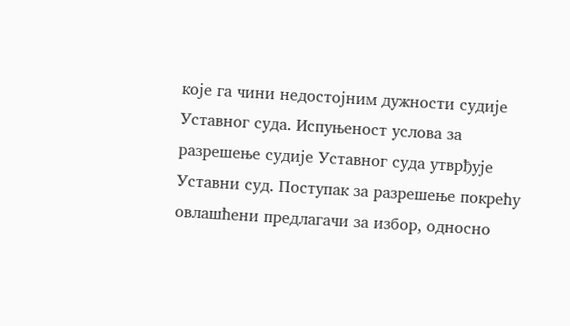које га чини недостојним дужности судије Уставног суда. Испуњеност услова за разрешење судије Уставног суда утврђује Уставни суд. Поступак за разрешење покрећу овлашћени предлагачи за избор, односно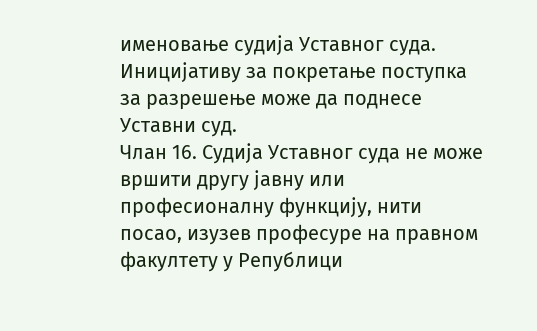именовање судија Уставног суда. Иницијативу за покретање поступка за разрешење може да поднесе Уставни суд.
Члан 16. Судија Уставног суда не може вршити другу јавну или професионалну функцију, нити посао, изузев професуре на правном факултету у Републици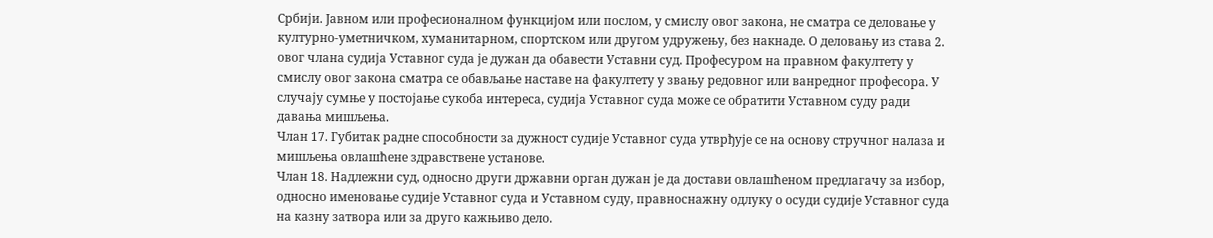Србији. Јавном или професионалном функцијом или послом, у смислу овог закона, не сматра се деловање у културно-уметничком, хуманитарном, спортском или другом удружењу, без накнаде. О деловању из става 2. овог члана судија Уставног суда је дужан да обавести Уставни суд. Професуром на правном факултету у смислу овог закона сматра се обављање наставе на факултету у звању редовног или ванредног професора. У случају сумње у постојање сукоба интереса, судија Уставног суда може се обратити Уставном суду ради давања мишљења.
Члан 17. Губитак радне способности за дужност судије Уставног суда утврђује се на основу стручног налаза и мишљења овлашћене здравствене установе.
Члан 18. Надлежни суд, односно други државни орган дужан је да достави овлашћеном предлагачу за избор, односно именовање судије Уставног суда и Уставном суду, правноснажну одлуку о осуди судије Уставног суда на казну затвора или за друго кажњиво дело.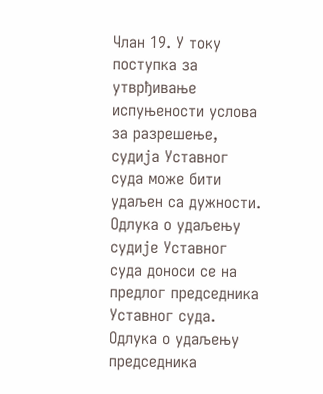Члан 19. У току поступка за утврђивање испуњености услова за разрешење, судија Уставног суда може бити удаљен са дужности. Одлука о удаљењу судије Уставног суда доноси се на предлог председника Уставног суда. Одлука о удаљењу председника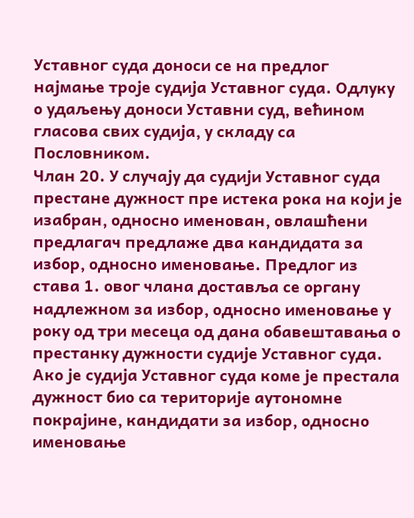Уставног суда доноси се на предлог најмање троје судија Уставног суда. Одлуку о удаљењу доноси Уставни суд, већином гласова свих судија, у складу са Пословником.
Члан 20. У случају да судији Уставног суда престане дужност пре истека рока на који је изабран, односно именован, овлашћени предлагач предлаже два кандидата за избор, односно именовање. Предлог из става 1. овог члана доставља се органу надлежном за избор, односно именовање у року од три месеца од дана обавештавања о престанку дужности судије Уставног суда. Ако је судија Уставног суда коме је престала дужност био са територије аутономне покрајине, кандидати за избор, односно именовање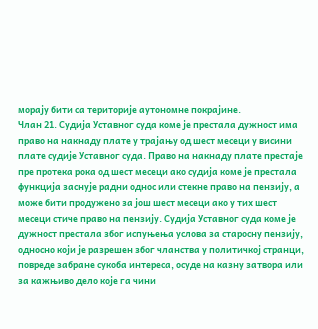морају бити са територије аутономне покрајине.
Члан 21. Судија Уставног суда коме је престала дужност има право на накнаду плате у трајању од шест месеци у висини плате судије Уставног суда. Право на накнаду плате престаје пре протека рока од шест месеци ако судија коме је престала функција заснује радни однос или стекне право на пензију, а може бити продужено за још шест месеци ако у тих шест месеци стиче право на пензију. Судија Уставног суда коме је дужност престала због испуњења услова за старосну пензију, односно који је разрешен због чланства у политичкој странци, повреде забране сукоба интереса, осуде на казну затвора или за кажњиво дело које га чини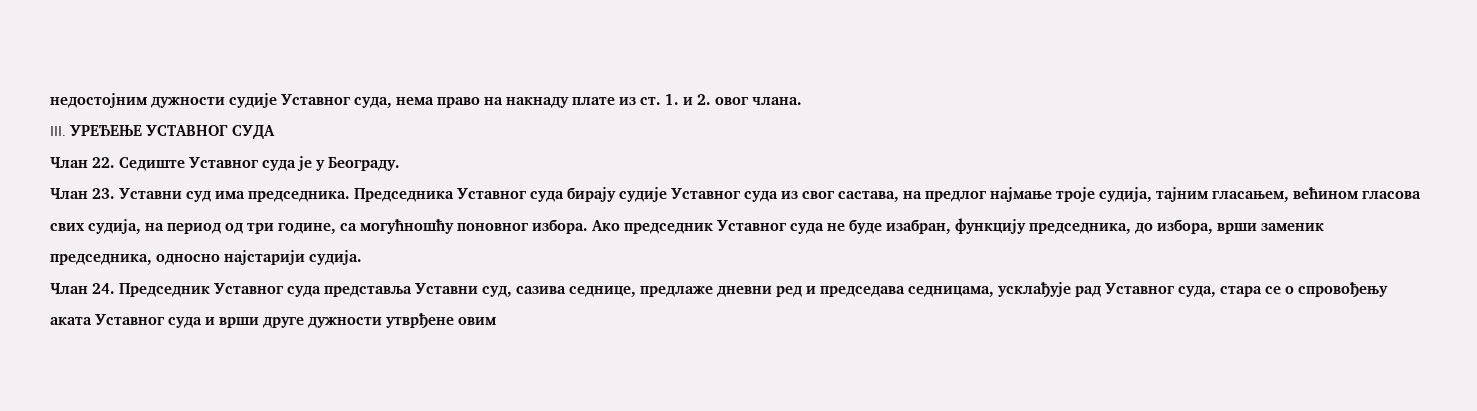недостојним дужности судије Уставног суда, нема право на накнаду плате из ст. 1. и 2. овог члана.
III. УРЕЂЕЊЕ УСТАВНОГ СУДА
Члан 22. Седиште Уставног суда је у Београду.
Члан 23. Уставни суд има председника. Председника Уставног суда бирају судије Уставног суда из свог састава, на предлог најмање троје судија, тајним гласањем, већином гласова свих судија, на период од три године, са могућношћу поновног избора. Ако председник Уставног суда не буде изабран, функцију председника, до избора, врши заменик председника, односно најстарији судија.
Члан 24. Председник Уставног суда представља Уставни суд, сазива седнице, предлаже дневни ред и председава седницама, усклађује рад Уставног суда, стара се о спровођењу аката Уставног суда и врши друге дужности утврђене овим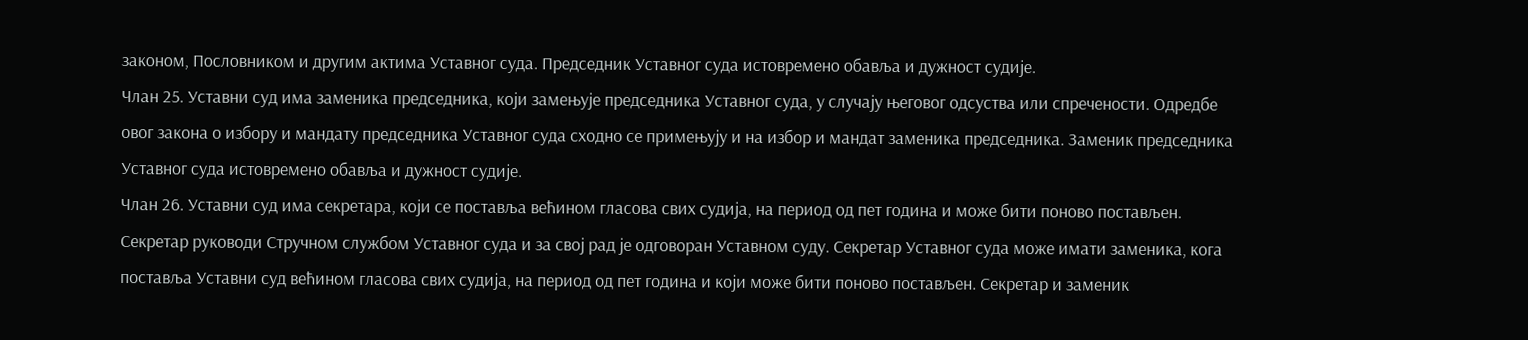законом, Пословником и другим актима Уставног суда. Председник Уставног суда истовремено обавља и дужност судије.
Члан 25. Уставни суд има заменика председника, који замењује председника Уставног суда, у случају његовог одсуства или спречености. Одредбе овог закона о избору и мандату председника Уставног суда сходно се примењују и на избор и мандат заменика председника. Заменик председника Уставног суда истовремено обавља и дужност судије.
Члан 26. Уставни суд има секретара, који се поставља већином гласова свих судија, на период од пет година и може бити поново постављен. Секретар руководи Стручном службом Уставног суда и за свој рад је одговоран Уставном суду. Секретар Уставног суда може имати заменика, кога поставља Уставни суд већином гласова свих судија, на период од пет година и који може бити поново постављен. Секретар и заменик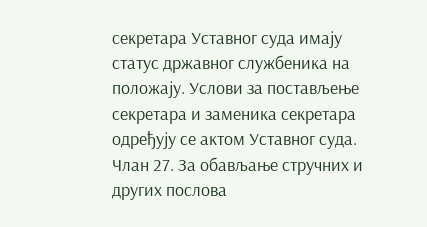секретара Уставног суда имају статус државног службеника на положају. Услови за постављење секретара и заменика секретара одређују се актом Уставног суда.
Члан 27. За обављање стручних и других послова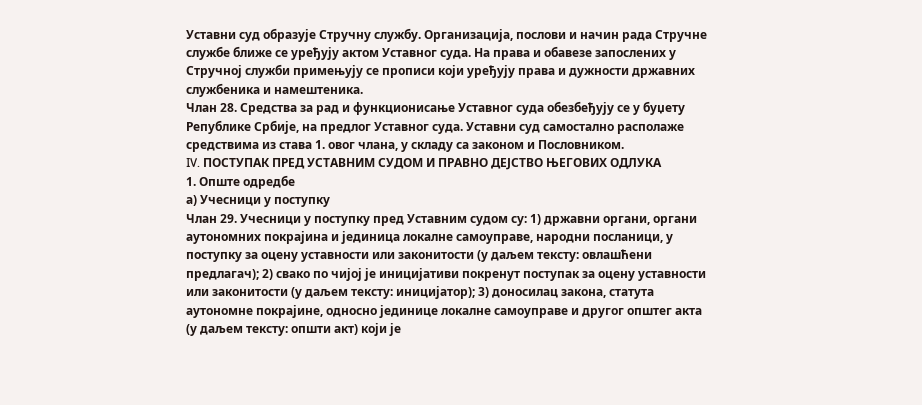Уставни суд образује Стручну службу. Организација, послови и начин рада Стручне службе ближе се уређују актом Уставног суда. На права и обавезе запослених у Стручној служби примењују се прописи који уређују права и дужности државних службеника и намештеника.
Члан 28. Средства за рад и функционисање Уставног суда обезбеђују се у буџету Републике Србије, на предлог Уставног суда. Уставни суд самостално располаже средствима из става 1. овог члана, у складу са законом и Пословником.
IV. ПОСТУПАК ПРЕД УСТАВНИМ СУДОМ И ПРАВНО ДЕЈСТВО ЊЕГОВИХ ОДЛУКА
1. Опште одредбе
а) Учесници у поступку
Члан 29. Учесници у поступку пред Уставним судом су: 1) државни органи, органи аутономних покрајина и јединица локалне самоуправе, народни посланици, у поступку за оцену уставности или законитости (у даљем тексту: овлашћени предлагач); 2) свако по чијој је иницијативи покренут поступак за оцену уставности или законитости (у даљем тексту: иницијатор); 3) доносилац закона, статута аутономне покрајине, односно јединице локалне самоуправе и другог општег акта (у даљем тексту: општи акт) који је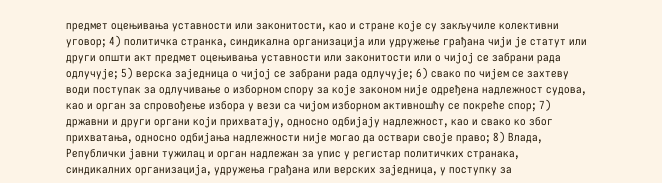предмет оцењивања уставности или законитости, као и стране које су закључиле колективни уговор; 4) политичка странка, синдикална организација или удружење грађана чији је статут или други општи акт предмет оцењивања уставности или законитости или о чијој се забрани рада одлучује; 5) верска заједница о чијој се забрани рада одлучује; 6) свако по чијем се захтеву води поступак за одлучивање о изборном спору за које законом није одређена надлежност судова, као и орган за спровођење избора у вези са чијом изборном активношћу се покреће спор; 7) државни и други органи који прихватају, односно одбијају надлежност, као и свако ко због прихватања, односно одбијања надлежности није могао да оствари своје право; 8) Влада, Републички јавни тужилац и орган надлежан за упис у регистар политичких странака, синдикалних организација, удружења грађана или верских заједница, у поступку за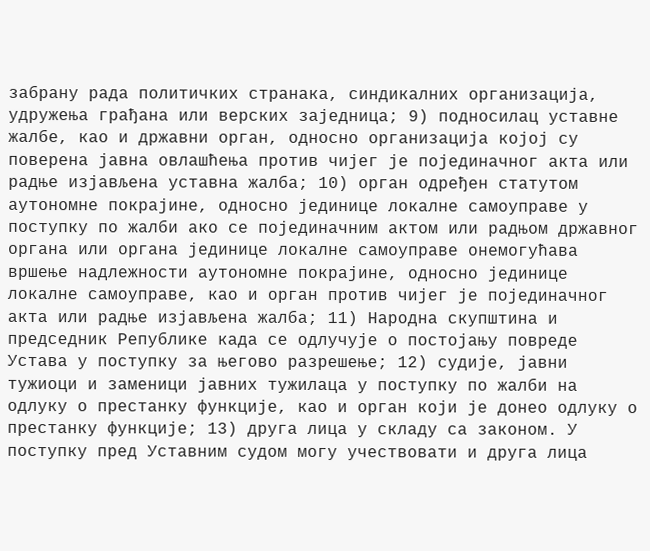забрану рада политичких странака, синдикалних организација, удружења грађана или верских заједница; 9) подносилац уставне жалбе, као и државни орган, односно организација којој су поверена јавна овлашћења против чијег је појединачног акта или радње изјављена уставна жалба; 10) орган одређен статутом аутономне покрајине, односно јединице локалне самоуправе у поступку по жалби ако се појединачним актом или радњом државног органа или органа јединице локалне самоуправе онемогућава вршење надлежности аутономне покрајине, односно јединице локалне самоуправе, као и орган против чијег је појединачног акта или радње изјављена жалба; 11) Народна скупштина и председник Републике када се одлучује о постојању повреде Устава у поступку за његово разрешење; 12) судије, јавни тужиоци и заменици јавних тужилаца у поступку по жалби на одлуку о престанку функције, као и орган који је донео одлуку о престанку функције; 13) друга лица у складу са законом. У поступку пред Уставним судом могу учествовати и друга лица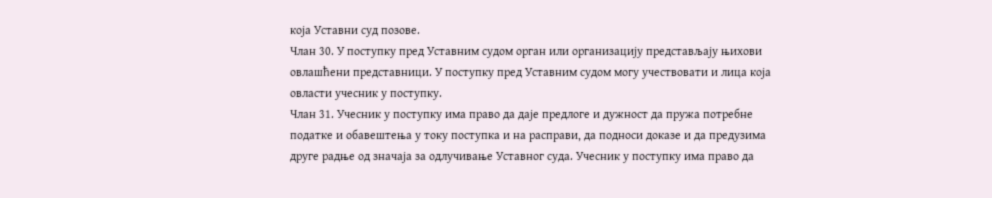која Уставни суд позове.
Члан 30. У поступку пред Уставним судом орган или организацију представљају њихови овлашћени представници. У поступку пред Уставним судом могу учествовати и лица која овласти учесник у поступку.
Члан 31. Учесник у поступку има право да даје предлоге и дужност да пружа потребне податке и обавештења у току поступка и на расправи, да подноси доказе и да предузима друге радње од значаја за одлучивање Уставног суда. Учесник у поступку има право да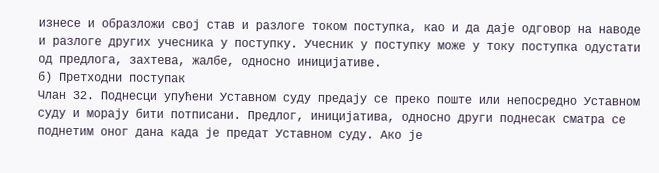изнесе и образложи свој став и разлоге током поступка, као и да даје одговор на наводе и разлоге других учесника у поступку. Учесник у поступку може у току поступка одустати од предлога, захтева, жалбе, односно иницијативе.
б) Претходни поступак
Члан 32. Поднесци упућени Уставном суду предају се преко поште или непосредно Уставном суду и морају бити потписани. Предлог, иницијатива, односно други поднесак сматра се поднетим оног дана када је предат Уставном суду. Ако је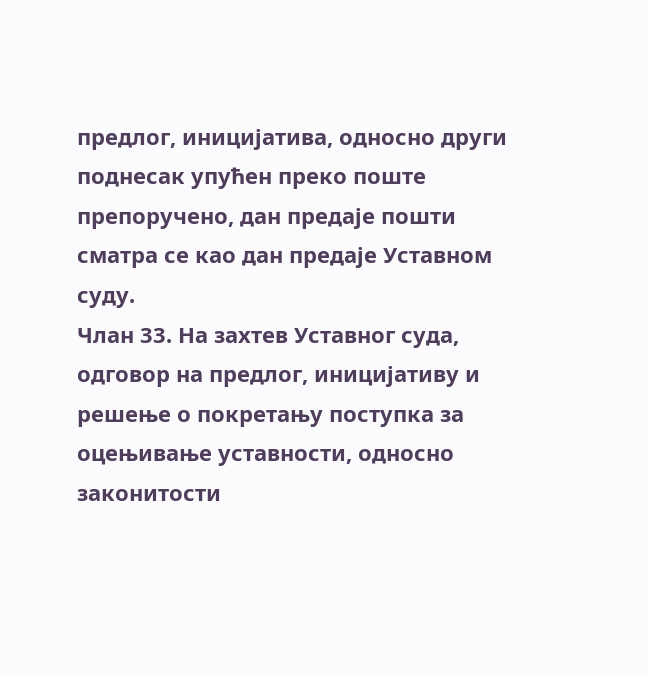предлог, иницијатива, односно други поднесак упућен преко поште препоручено, дан предаје пошти сматра се као дан предаје Уставном суду.
Члан 33. На захтев Уставног суда, одговор на предлог, иницијативу и решење о покретању поступка за оцењивање уставности, односно законитости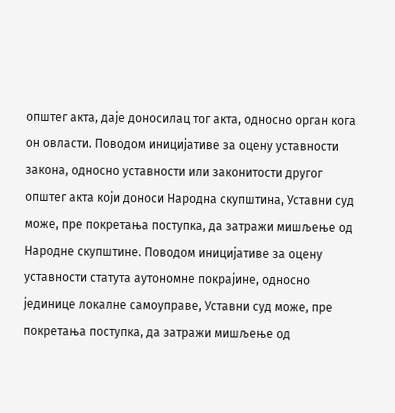општег акта, даје доносилац тог акта, односно орган кога он овласти. Поводом иницијативе за оцену уставности закона, односно уставности или законитости другог општег акта који доноси Народна скупштина, Уставни суд може, пре покретања поступка, да затражи мишљење од Народне скупштине. Поводом иницијативе за оцену уставности статута аутономне покрајине, односно јединице локалне самоуправе, Уставни суд може, пре покретања поступка, да затражи мишљење од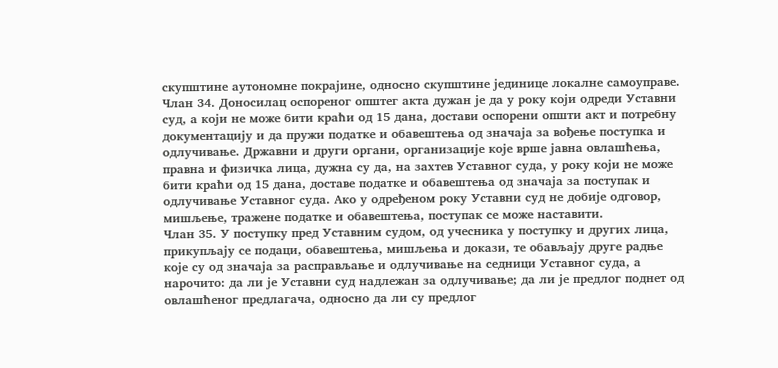скупштине аутономне покрајине, односно скупштине јединице локалне самоуправе.
Члан 34. Доносилац оспореног општег акта дужан је да у року који одреди Уставни суд, а који не може бити краћи од 15 дана, достави оспорени општи акт и потребну документацију и да пружи податке и обавештења од значаја за вођење поступка и одлучивање. Државни и други органи, организације које врше јавна овлашћења, правна и физичка лица, дужна су да, на захтев Уставног суда, у року који не може бити краћи од 15 дана, доставе податке и обавештења од значаја за поступак и одлучивање Уставног суда. Ако у одређеном року Уставни суд не добије одговор, мишљење, тражене податке и обавештења, поступак се може наставити.
Члан 35. У поступку пред Уставним судом, од учесника у поступку и других лица, прикупљају се подаци, обавештења, мишљења и докази, те обављају друге радње које су од значаја за расправљање и одлучивање на седници Уставног суда, а нарочито: да ли је Уставни суд надлежан за одлучивање; да ли је предлог поднет од овлашћеног предлагача, односно да ли су предлог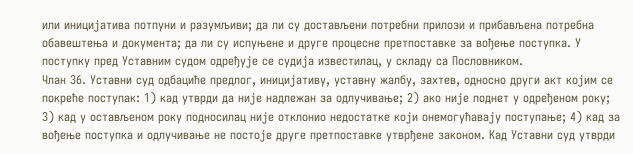или иницијатива потпуни и разумљиви; да ли су достављени потребни прилози и прибављена потребна обавештења и документа; да ли су испуњене и друге процесне претпоставке за вођење поступка. У поступку пред Уставним судом одређује се судија известилац, у складу са Пословником.
Члан 36. Уставни суд одбациће предлог, иницијативу, уставну жалбу, захтев, односно други акт којим се покреће поступак: 1) кад утврди да није надлежан за одлучивање; 2) ако није поднет у одређеном року; 3) кад у остављеном року подносилац није отклонио недостатке који онемогућавају поступање; 4) кад за вођење поступка и одлучивање не постоје друге претпоставке утврђене законом. Кад Уставни суд утврди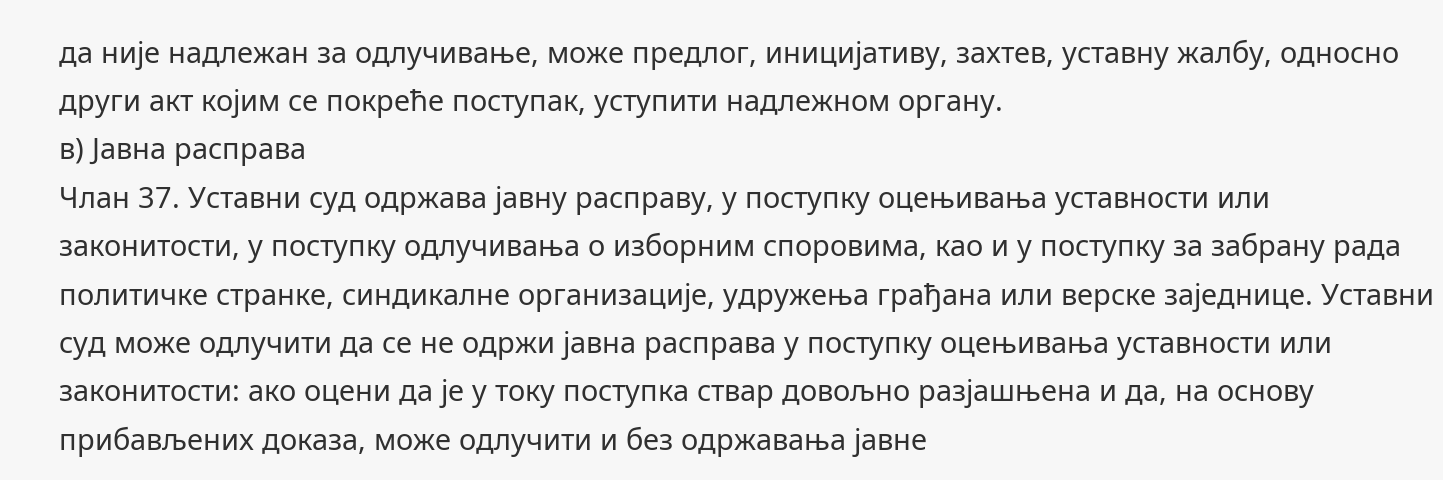да није надлежан за одлучивање, може предлог, иницијативу, захтев, уставну жалбу, односно други акт којим се покреће поступак, уступити надлежном органу.
в) Јавна расправа
Члан 37. Уставни суд одржава јавну расправу, у поступку оцењивања уставности или законитости, у поступку одлучивања о изборним споровима, као и у поступку за забрану рада политичке странке, синдикалне организације, удружења грађана или верске заједнице. Уставни суд може одлучити да се не одржи јавна расправа у поступку оцењивања уставности или законитости: ако оцени да је у току поступка ствар довољно разјашњена и да, на основу прибављених доказа, може одлучити и без одржавања јавне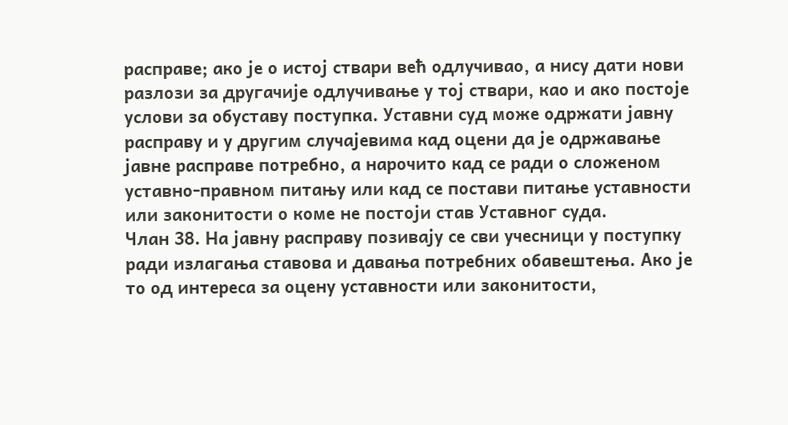расправе; ако је о истој ствари већ одлучивао, а нису дати нови разлози за другачије одлучивање у тој ствари, као и ако постоје услови за обуставу поступка. Уставни суд може одржати јавну расправу и у другим случајевима кад оцени да је одржавање јавне расправе потребно, а нарочито кад се ради о сложеном уставно-правном питању или кад се постави питање уставности или законитости о коме не постоји став Уставног суда.
Члан 38. На јавну расправу позивају се сви учесници у поступку ради излагања ставова и давања потребних обавештења. Ако је то од интереса за оцену уставности или законитости,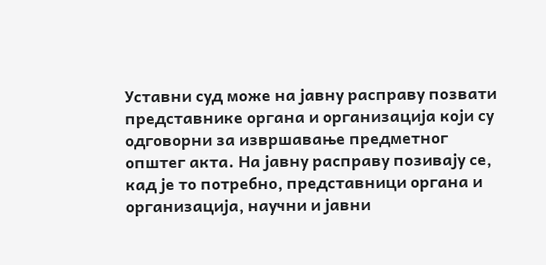Уставни суд може на јавну расправу позвати представнике органа и организација који су одговорни за извршавање предметног општег акта. На јавну расправу позивају се, кад је то потребно, представници органа и организација, научни и јавни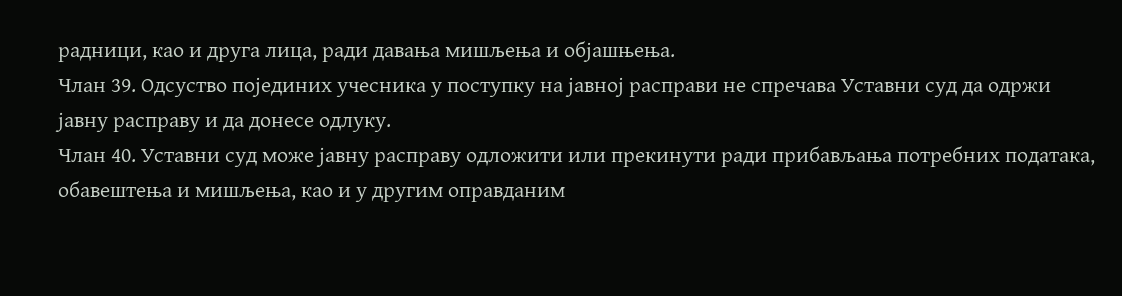радници, као и друга лица, ради давања мишљења и објашњења.
Члан 39. Одсуство појединих учесника у поступку на јавној расправи не спречава Уставни суд да одржи јавну расправу и да донесе одлуку.
Члан 40. Уставни суд може јавну расправу одложити или прекинути ради прибављања потребних података, обавештења и мишљења, као и у другим оправданим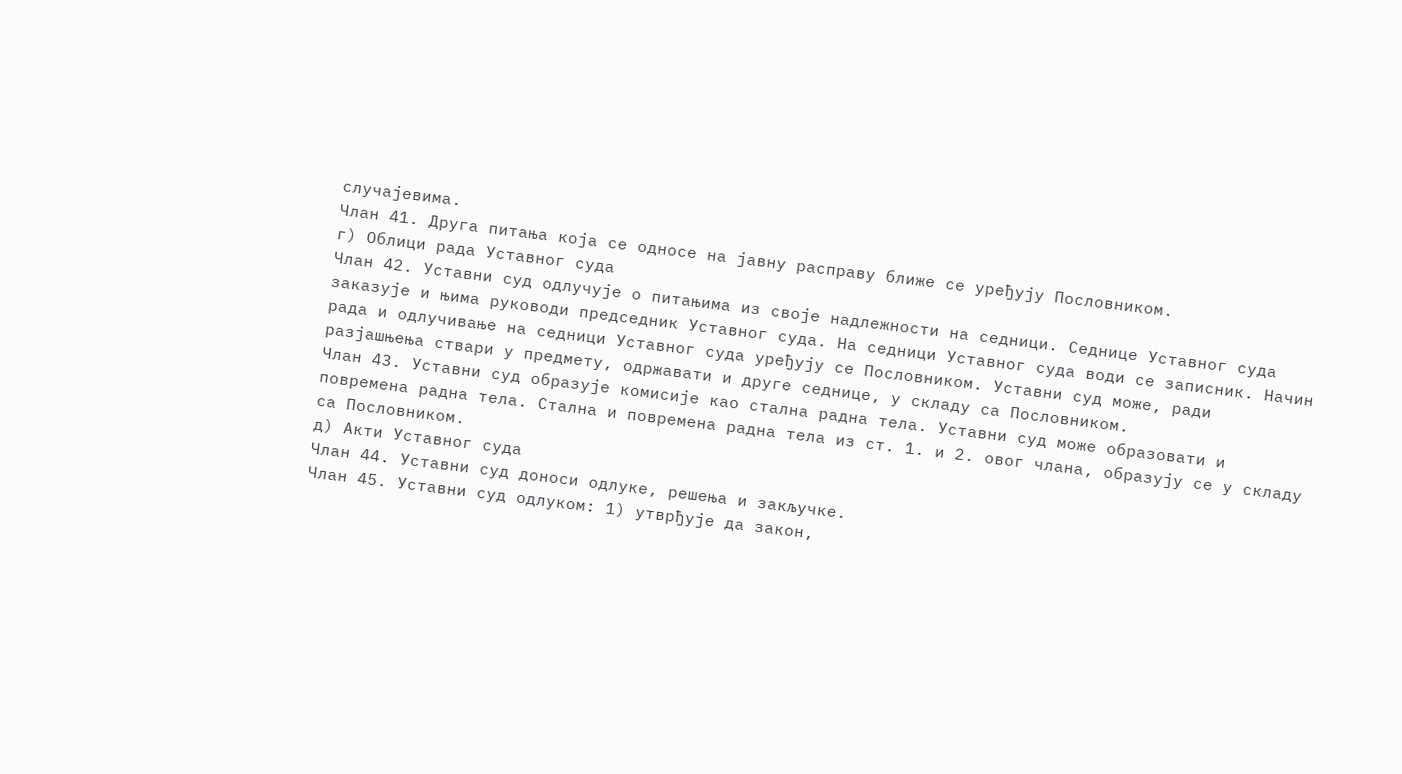случајевима.
Члан 41. Друга питања која се односе на јавну расправу ближе се уређују Пословником.
г) Облици рада Уставног суда
Члан 42. Уставни суд одлучује о питањима из своје надлежности на седници. Седнице Уставног суда заказује и њима руководи председник Уставног суда. На седници Уставног суда води се записник. Начин рада и одлучивање на седници Уставног суда уређују се Пословником. Уставни суд може, ради разјашњења ствари у предмету, одржавати и друге седнице, у складу са Пословником.
Члан 43. Уставни суд образује комисије као стална радна тела. Уставни суд може образовати и повремена радна тела. Стална и повремена радна тела из ст. 1. и 2. овог члана, образују се у складу са Пословником.
д) Акти Уставног суда
Члан 44. Уставни суд доноси одлуке, решења и закључке.
Члан 45. Уставни суд одлуком: 1) утврђује да закон,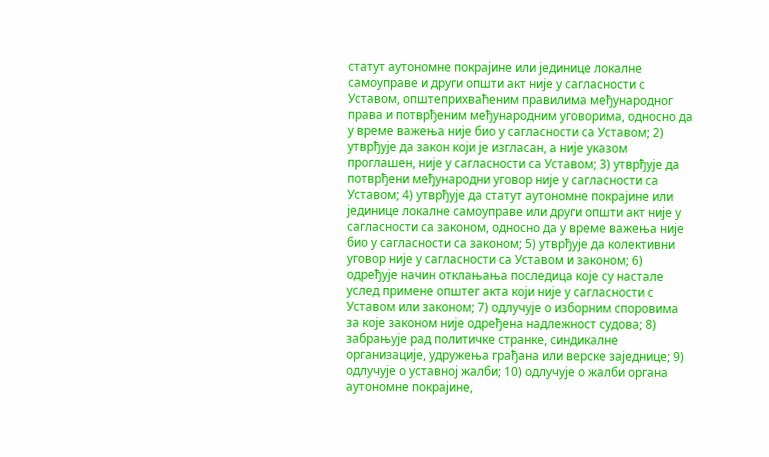статут аутономне покрајине или јединице локалне самоуправе и други општи акт није у сагласности с Уставом, општеприхваћеним правилима међународног права и потврђеним међународним уговорима, односно да у време важења није био у сагласности са Уставом; 2) утврђује да закон који је изгласан, а није указом проглашен, није у сагласности са Уставом; 3) утврђује да потврђени међународни уговор није у сагласности са Уставом; 4) утврђује да статут аутономне покрајине или јединице локалне самоуправе или други општи акт није у сагласности са законом, односно да у време важења није био у сагласности са законом; 5) утврђује да колективни уговор није у сагласности са Уставом и законом; 6) одређује начин отклањања последица које су настале услед примене општег акта који није у сагласности с Уставом или законом; 7) одлучује о изборним споровима за које законом није одређена надлежност судова; 8) забрањује рад политичке странке, синдикалне организације, удружења грађана или верске заједнице; 9) одлучује о уставној жалби; 10) одлучује о жалби органа аутономне покрајине,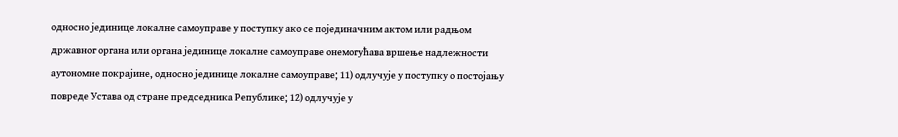односно јединице локалне самоуправе у поступку ако се појединачним актом или радњом државног органа или органа јединице локалне самоуправе онемогућава вршење надлежности аутономне покрајине, односно јединице локалне самоуправе; 11) одлучује у поступку о постојању повреде Устава од стране председника Републике; 12) одлучује у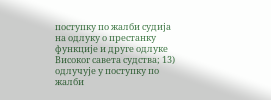поступку по жалби судија на одлуку о престанку функције и друге одлуке Високог савета судства; 13) одлучује у поступку по жалби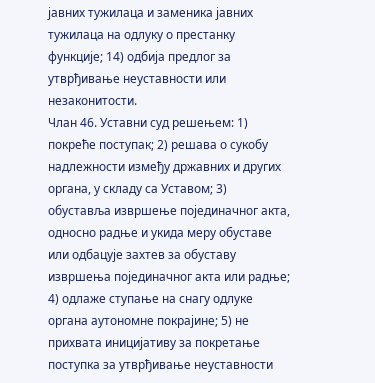јавних тужилаца и заменика јавних тужилаца на одлуку о престанку функције; 14) одбија предлог за утврђивање неуставности или незаконитости.
Члан 46. Уставни суд решењем: 1) покреће поступак; 2) решава о сукобу надлежности између државних и других органа, у складу са Уставом; 3) обуставља извршење појединачног акта, односно радње и укида меру обуставе или одбацује захтев за обуставу извршења појединачног акта или радње; 4) одлаже ступање на снагу одлуке органа аутономне покрајине; 5) не прихвата иницијативу за покретање поступка за утврђивање неуставности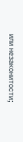или незаконитости;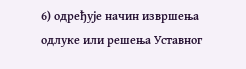6) одређује начин извршења одлуке или решења Уставног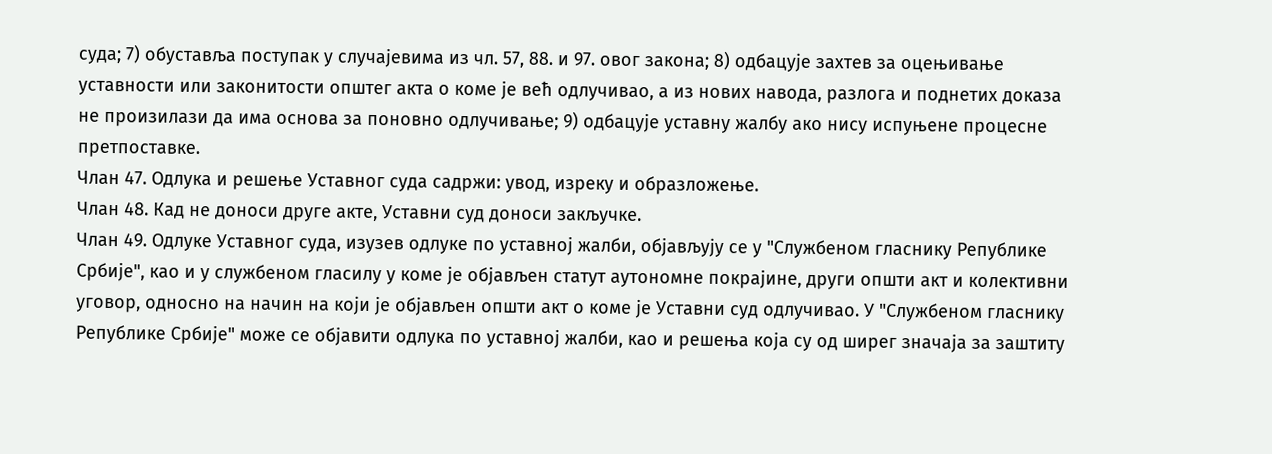суда; 7) обуставља поступак у случајевима из чл. 57, 88. и 97. овог закона; 8) одбацује захтев за оцењивање уставности или законитости општег акта о коме је већ одлучивао, а из нових навода, разлога и поднетих доказа не произилази да има основа за поновно одлучивање; 9) одбацује уставну жалбу ако нису испуњене процесне претпоставке.
Члан 47. Одлука и решење Уставног суда садржи: увод, изреку и образложење.
Члан 48. Кад не доноси друге акте, Уставни суд доноси закључке.
Члан 49. Одлуке Уставног суда, изузев одлуке по уставној жалби, објављују се у "Службеном гласнику Републике Србије", као и у службеном гласилу у коме је објављен статут аутономне покрајине, други општи акт и колективни уговор, односно на начин на који је објављен општи акт о коме је Уставни суд одлучивао. У "Службеном гласнику Републике Србије" може се објавити одлука по уставној жалби, као и решења која су од ширег значаја за заштиту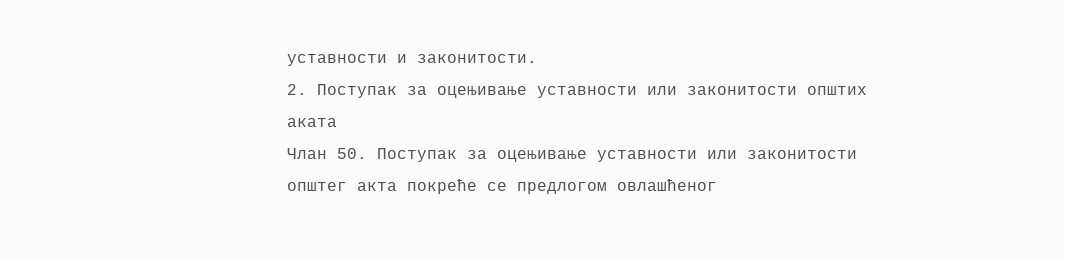уставности и законитости.
2. Поступак за оцењивање уставности или законитости општих аката
Члан 50. Поступак за оцењивање уставности или законитости општег акта покреће се предлогом овлашћеног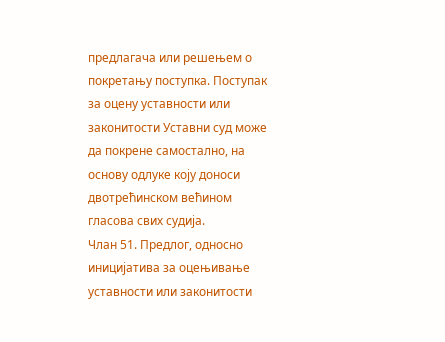предлагача или решењем о покретању поступка. Поступак за оцену уставности или законитости Уставни суд може да покрене самостално, на основу одлуке коју доноси двотрећинском већином гласова свих судија.
Члан 51. Предлог, односно иницијатива за оцењивање уставности или законитости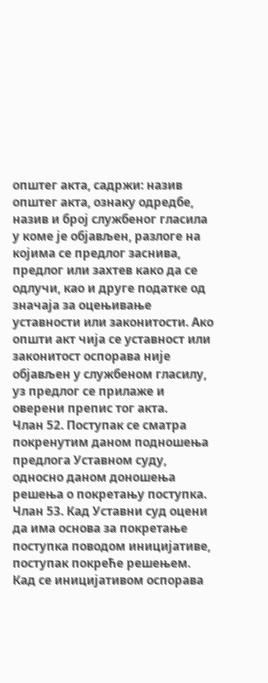општег акта, садржи: назив општег акта, ознаку одредбе, назив и број службеног гласила у коме је објављен, разлоге на којима се предлог заснива, предлог или захтев како да се одлучи, као и друге податке од значаја за оцењивање уставности или законитости. Ако општи акт чија се уставност или законитост оспорава није објављен у службеном гласилу, уз предлог се прилаже и оверени препис тог акта.
Члан 52. Поступак се сматра покренутим даном подношења предлога Уставном суду, односно даном доношења решења о покретању поступка.
Члан 53. Кад Уставни суд оцени да има основа за покретање поступка поводом иницијативе, поступак покреће решењем. Кад се иницијативом оспорава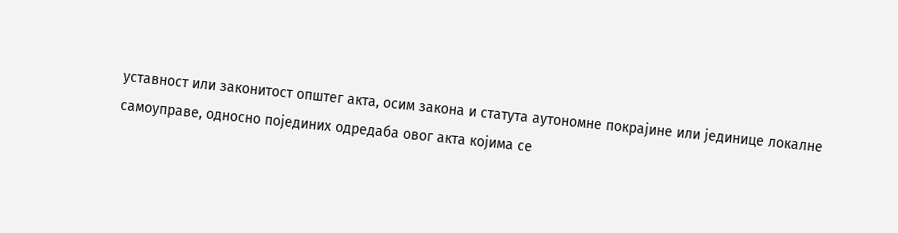уставност или законитост општег акта, осим закона и статута аутономне покрајине или јединице локалне самоуправе, односно појединих одредаба овог акта којима се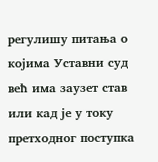регулишу питања о којима Уставни суд већ има заузет став или кад је у току претходног поступка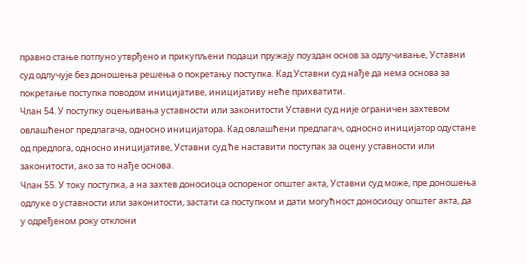правно стање потпуно утврђено и прикупљени подаци пружају поуздан основ за одлучивање, Уставни суд одлучује без доношења решења о покретању поступка. Кад Уставни суд нађе да нема основа за покретање поступка поводом иницијативе, иницијативу неће прихватити.
Члан 54. У поступку оцењивања уставности или законитости Уставни суд није ограничен захтевом овлашћеног предлагача, односно иницијатора. Кад овлашћени предлагач, односно иницијатор одустане од предлога, односно иницијативе, Уставни суд ће наставити поступак за оцену уставности или законитости, ако за то нађе основа.
Члан 55. У току поступка, а на захтев доносиоца оспореног општег акта, Уставни суд може, пре доношења одлуке о уставности или законитости, застати са поступком и дати могућност доносиоцу општег акта, да у одређеном року отклони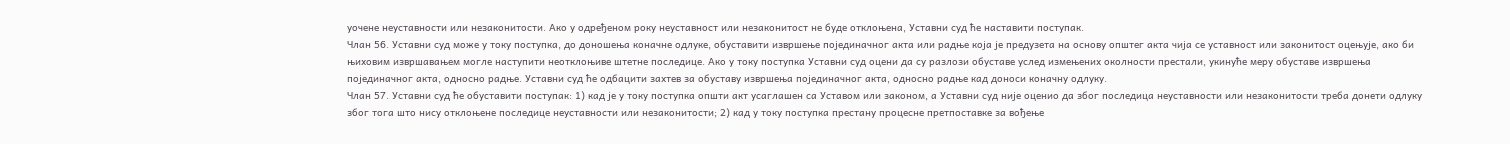уочене неуставности или незаконитости. Ако у одређеном року неуставност или незаконитост не буде отклоњена, Уставни суд ће наставити поступак.
Члан 56. Уставни суд може у току поступка, до доношења коначне одлуке, обуставити извршење појединачног акта или радње која је предузета на основу општег акта чија се уставност или законитост оцењује, ако би њиховим извршавањем могле наступити неотклоњиве штетне последице. Ако у току поступка Уставни суд оцени да су разлози обуставе услед измењених околности престали, укинуће меру обуставе извршења појединачног акта, односно радње. Уставни суд ће одбацити захтев за обуставу извршења појединачног акта, односно радње кад доноси коначну одлуку.
Члан 57. Уставни суд ће обуставити поступак: 1) кад је у току поступка општи акт усаглашен са Уставом или законом, а Уставни суд није оценио да због последица неуставности или незаконитости треба донети одлуку због тога што нису отклоњене последице неуставности или незаконитости; 2) кад у току поступка престану процесне претпоставке за вођење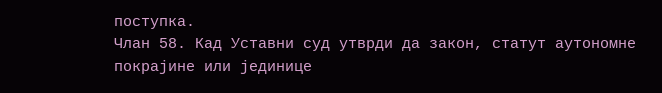поступка.
Члан 58. Кад Уставни суд утврди да закон, статут аутономне покрајине или јединице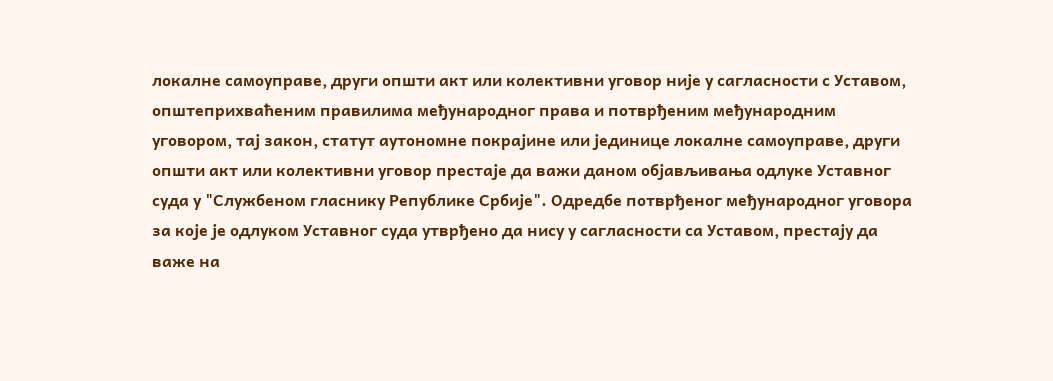локалне самоуправе, други општи акт или колективни уговор није у сагласности с Уставом, општеприхваћеним правилима међународног права и потврђеним међународним уговором, тај закон, статут аутономне покрајине или јединице локалне самоуправе, други општи акт или колективни уговор престаје да важи даном објављивања одлуке Уставног суда у "Службеном гласнику Републике Србије". Одредбе потврђеног међународног уговора за које је одлуком Уставног суда утврђено да нису у сагласности са Уставом, престају да важе на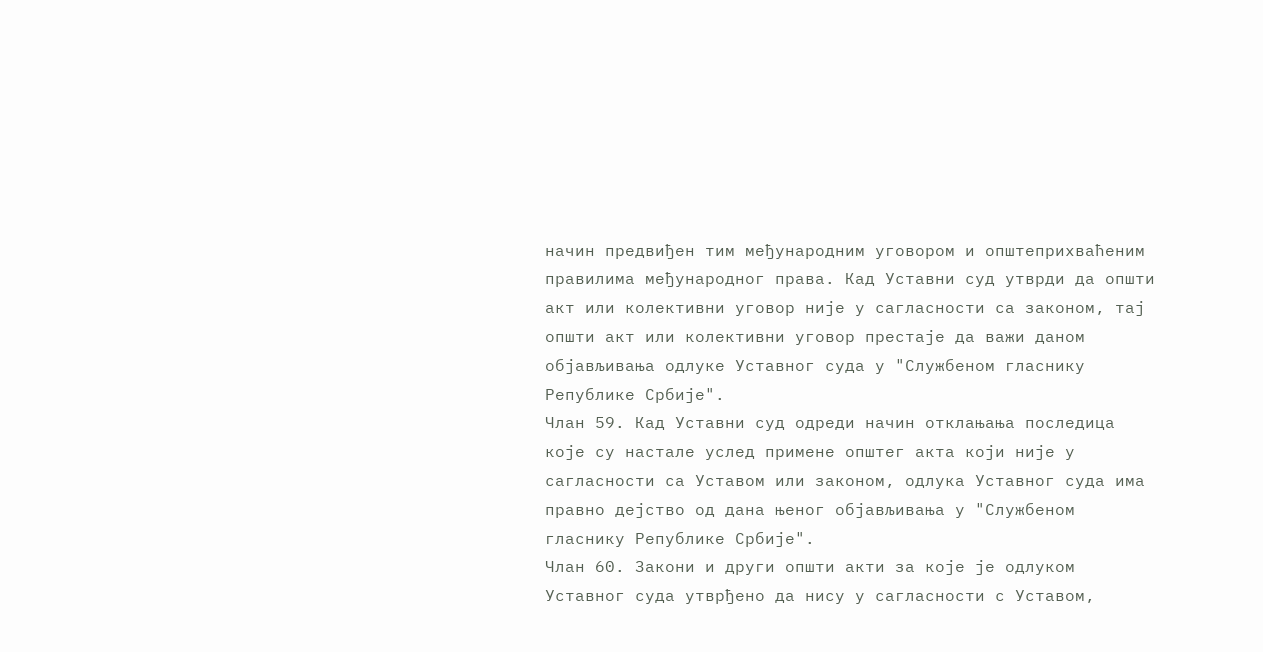начин предвиђен тим међународним уговором и општеприхваћеним правилима међународног права. Кад Уставни суд утврди да општи акт или колективни уговор није у сагласности са законом, тај општи акт или колективни уговор престаје да важи даном објављивања одлуке Уставног суда у "Службеном гласнику Републике Србије".
Члан 59. Кад Уставни суд одреди начин отклањања последица које су настале услед примене општег акта који није у сагласности са Уставом или законом, одлука Уставног суда има правно дејство од дана њеног објављивања у "Службеном гласнику Републике Србије".
Члан 60. Закони и други општи акти за које је одлуком Уставног суда утврђено да нису у сагласности с Уставом,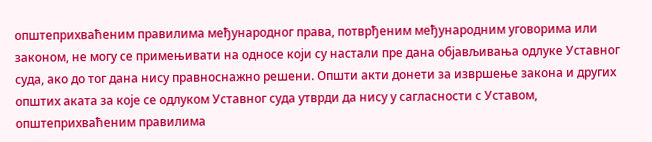општеприхваћеним правилима међународног права, потврђеним међународним уговорима или законом, не могу се примењивати на односе који су настали пре дана објављивања одлуке Уставног суда, ако до тог дана нису правноснажно решени. Општи акти донети за извршење закона и других општих аката за које се одлуком Уставног суда утврди да нису у сагласности с Уставом, општеприхваћеним правилима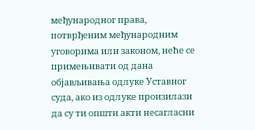међународног права, потврђеним међународним уговорима или законом, неће се примењивати од дана објављивања одлуке Уставног суда, ако из одлуке произилази да су ти општи акти несагласни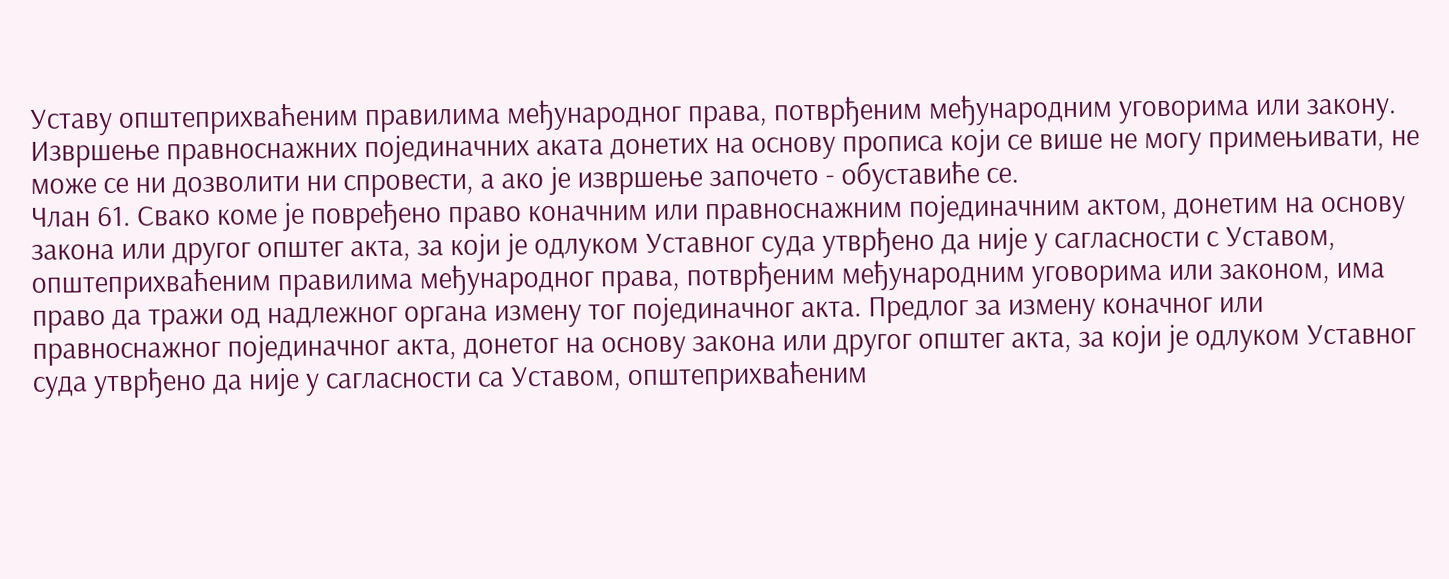Уставу општеприхваћеним правилима међународног права, потврђеним међународним уговорима или закону. Извршење правноснажних појединачних аката донетих на основу прописа који се више не могу примењивати, не може се ни дозволити ни спровести, а ако је извршење започето - обуставиће се.
Члан 61. Свако коме је повређено право коначним или правноснажним појединачним актом, донетим на основу закона или другог општег акта, за који је одлуком Уставног суда утврђено да није у сагласности с Уставом, општеприхваћеним правилима међународног права, потврђеним међународним уговорима или законом, има право да тражи од надлежног органа измену тог појединачног акта. Предлог за измену коначног или правноснажног појединачног акта, донетог на основу закона или другог општег акта, за који је одлуком Уставног суда утврђено да није у сагласности са Уставом, општеприхваћеним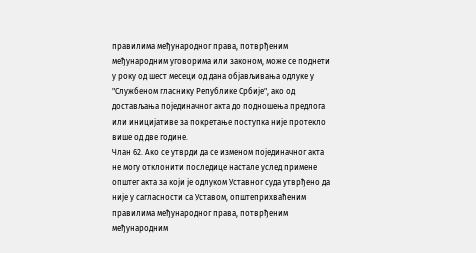правилима међународног права, потврђеним међународним уговорима или законом, може се поднети у року од шест месеци од дана објављивања одлуке у "Службеном гласнику Републике Србије", ако од достављања појединачног акта до подношења предлога или иницијативе за покретање поступка није протекло више од две године.
Члан 62. Ако се утврди да се изменом појединачног акта не могу отклонити последице настале услед примене општег акта за који је одлуком Уставног суда утврђено да није у сагласности са Уставом, општеприхваћеним правилима међународног права, потврђеним међународним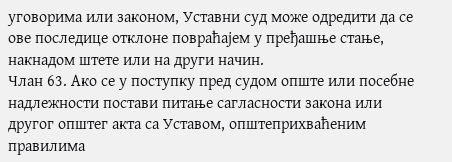уговорима или законом, Уставни суд може одредити да се ове последице отклоне повраћајем у пређашње стање, накнадом штете или на други начин.
Члан 63. Ако се у поступку пред судом опште или посебне надлежности постави питање сагласности закона или другог општег акта са Уставом, општеприхваћеним правилима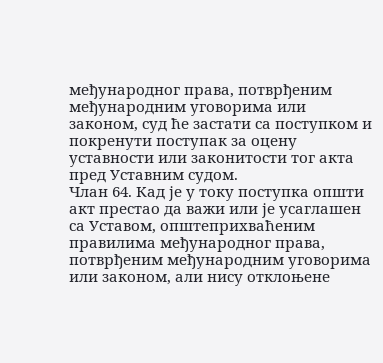међународног права, потврђеним међународним уговорима или законом, суд ће застати са поступком и покренути поступак за оцену уставности или законитости тог акта пред Уставним судом.
Члан 64. Кад је у току поступка општи акт престао да важи или је усаглашен са Уставом, општеприхваћеним правилима међународног права, потврђеним међународним уговорима или законом, али нису отклоњене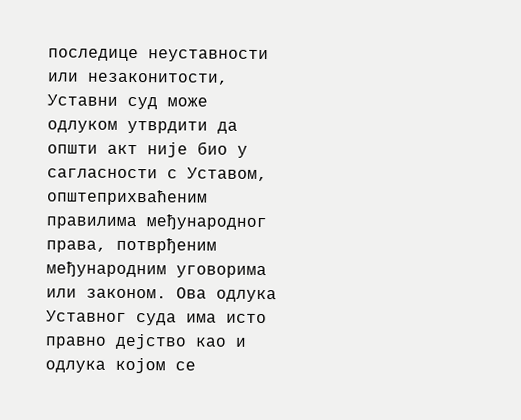последице неуставности или незаконитости, Уставни суд може одлуком утврдити да општи акт није био у сагласности с Уставом, општеприхваћеним правилима међународног права, потврђеним међународним уговорима или законом. Ова одлука Уставног суда има исто правно дејство као и одлука којом се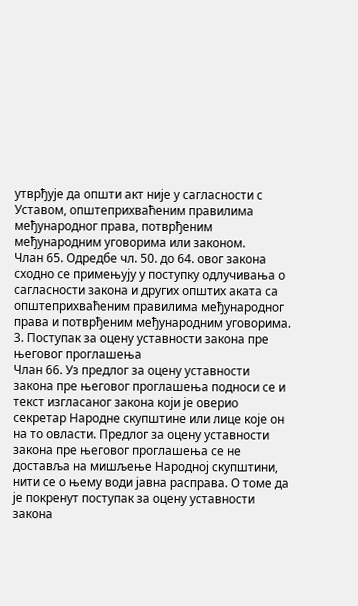утврђује да општи акт није у сагласности с Уставом, општеприхваћеним правилима међународног права, потврђеним међународним уговорима или законом.
Члан 65. Одредбе чл. 50. до 64. овог закона сходно се примењују у поступку одлучивања о сагласности закона и других општих аката са општеприхваћеним правилима међународног права и потврђеним међународним уговорима.
3. Поступак за оцену уставности закона пре његовог проглашења
Члан 66. Уз предлог за оцену уставности закона пре његовог проглашења подноси се и текст изгласаног закона који је оверио секретар Народне скупштине или лице које он на то овласти. Предлог за оцену уставности закона пре његовог проглашења се не доставља на мишљење Народној скупштини, нити се о њему води јавна расправа. О томе да је покренут поступак за оцену уставности закона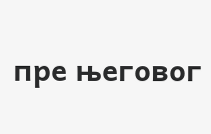пре његовог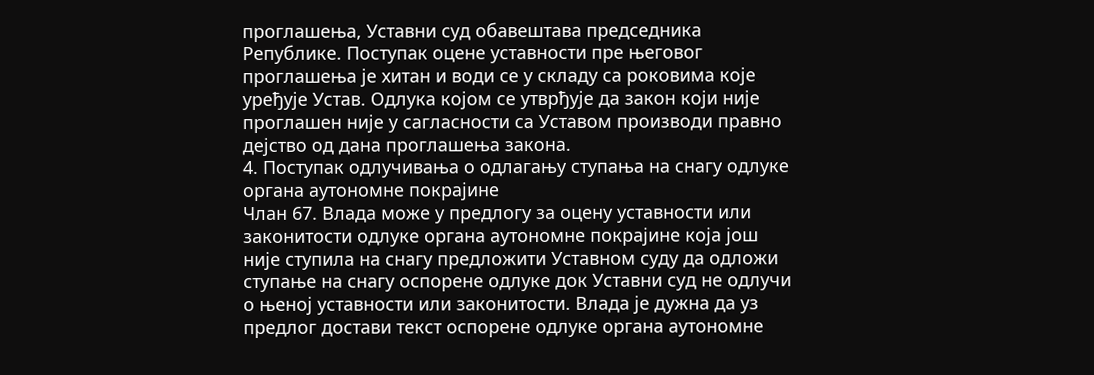проглашења, Уставни суд обавештава председника Републике. Поступак оцене уставности пре његовог проглашења је хитан и води се у складу са роковима које уређује Устав. Одлука којом се утврђује да закон који није проглашен није у сагласности са Уставом производи правно дејство од дана проглашења закона.
4. Поступак одлучивања о одлагању ступања на снагу одлуке органа аутономне покрајине
Члан 67. Влада може у предлогу за оцену уставности или законитости одлуке органа аутономне покрајине која још није ступила на снагу предложити Уставном суду да одложи ступање на снагу оспорене одлуке док Уставни суд не одлучи о њеној уставности или законитости. Влада је дужна да уз предлог достави текст оспорене одлуке органа аутономне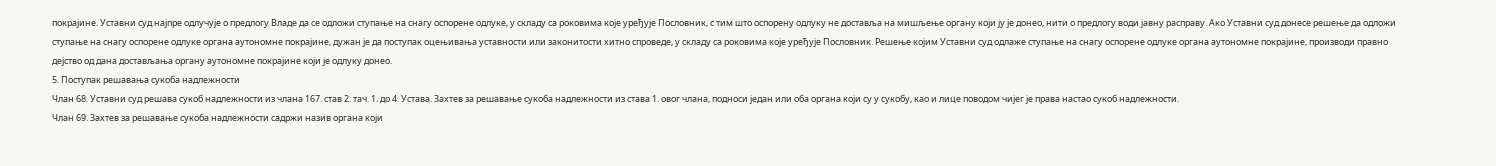покрајине. Уставни суд најпре одлучује о предлогу Владе да се одложи ступање на снагу оспорене одлуке, у складу са роковима које уређује Пословник, с тим што оспорену одлуку не доставља на мишљење органу који ју је донео, нити о предлогу води јавну расправу. Ако Уставни суд донесе решење да одложи ступање на снагу оспорене одлуке органа аутономне покрајине, дужан је да поступак оцењивања уставности или законитости хитно спроведе, у складу са роковима које уређује Пословник. Решење којим Уставни суд одлаже ступање на снагу оспорене одлуке органа аутономне покрајине, производи правно дејство од дана достављања органу аутономне покрајине који је одлуку донео.
5. Поступак решавања сукоба надлежности
Члан 68. Уставни суд решава сукоб надлежности из члана 167. став 2. тач. 1. до 4. Устава. Захтев за решавање сукоба надлежности из става 1. овог члана, подноси један или оба органа који су у сукобу, као и лице поводом чијег је права настао сукоб надлежности.
Члан 69. Захтев за решавање сукоба надлежности садржи назив органа који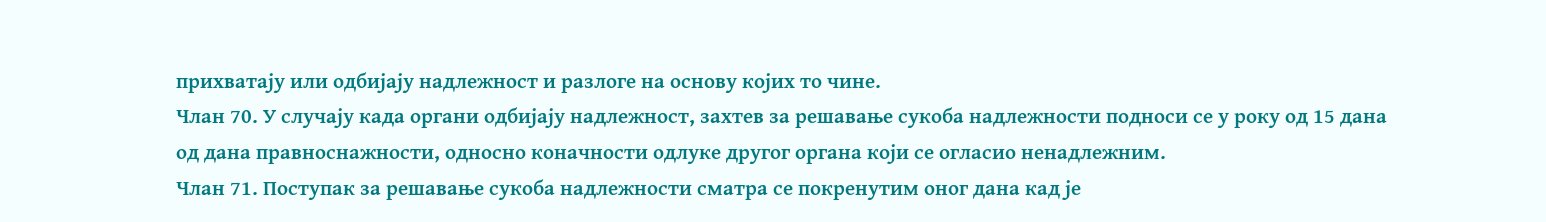прихватају или одбијају надлежност и разлоге на основу којих то чине.
Члан 70. У случају када органи одбијају надлежност, захтев за решавање сукоба надлежности подноси се у року од 15 дана од дана правноснажности, односно коначности одлуке другог органа који се огласио ненадлежним.
Члан 71. Поступак за решавање сукоба надлежности сматра се покренутим оног дана кад је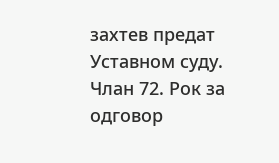захтев предат Уставном суду.
Члан 72. Рок за одговор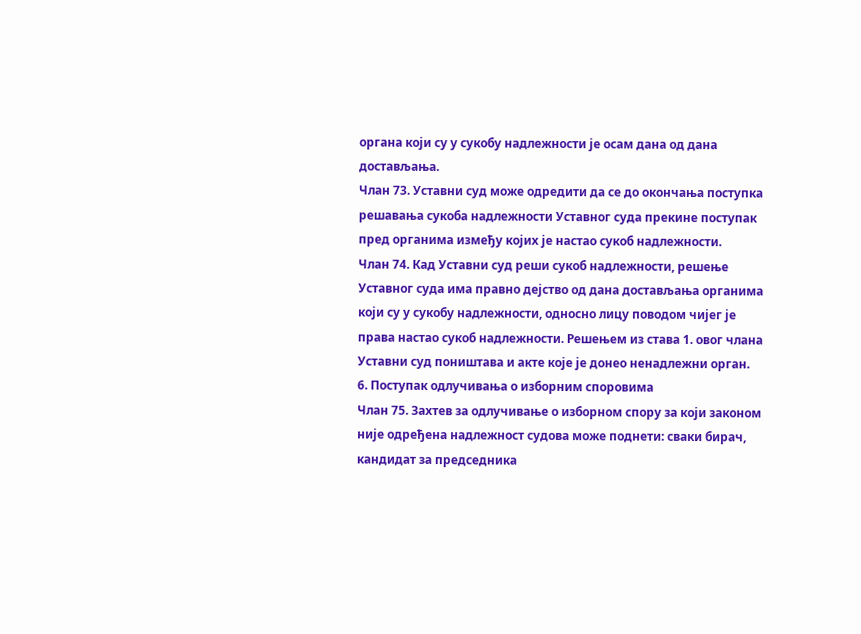органа који су у сукобу надлежности је осам дана од дана достављања.
Члан 73. Уставни суд може одредити да се до окончања поступка решавања сукоба надлежности Уставног суда прекине поступак пред органима између којих је настао сукоб надлежности.
Члан 74. Кад Уставни суд реши сукоб надлежности, решење Уставног суда има правно дејство од дана достављања органима који су у сукобу надлежности, односно лицу поводом чијег је права настао сукоб надлежности. Решењем из става 1. овог члана Уставни суд поништава и акте које је донео ненадлежни орган.
6. Поступак одлучивања о изборним споровима
Члан 75. Захтев за одлучивање о изборном спору за који законом није одређена надлежност судова може поднети: сваки бирач, кандидат за председника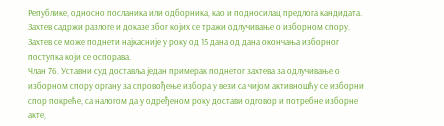Републике, односно посланика или одборника, као и подносилац предлога кандидата. Захтев садржи разлоге и доказе због којих се тражи одлучивање о изборном спору. Захтев се може поднети најкасније у року од 15 дана од дана окончања изборног поступка који се оспорава.
Члан 76. Уставни суд доставља један примерак поднетог захтева за одлучивање о изборном спору органу за спровођење избора у вези са чијом активношћу се изборни спор покреће, са налогом да у одређеном року достави одговор и потребне изборне акте,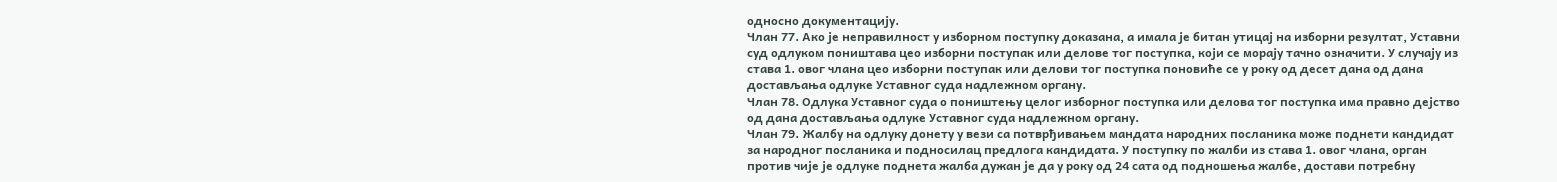односно документацију.
Члан 77. Ако је неправилност у изборном поступку доказана, а имала је битан утицај на изборни резултат, Уставни суд одлуком поништава цео изборни поступак или делове тог поступка, који се морају тачно означити. У случају из става 1. овог члана цео изборни поступак или делови тог поступка поновиће се у року од десет дана од дана достављања одлуке Уставног суда надлежном органу.
Члан 78. Одлука Уставног суда о поништењу целог изборног поступка или делова тог поступка има правно дејство од дана достављања одлуке Уставног суда надлежном органу.
Члан 79. Жалбу на одлуку донету у вези са потврђивањем мандата народних посланика може поднети кандидат за народног посланика и подносилац предлога кандидата. У поступку по жалби из става 1. овог члана, орган против чије је одлуке поднета жалба дужан је да у року од 24 сата од подношења жалбе, достави потребну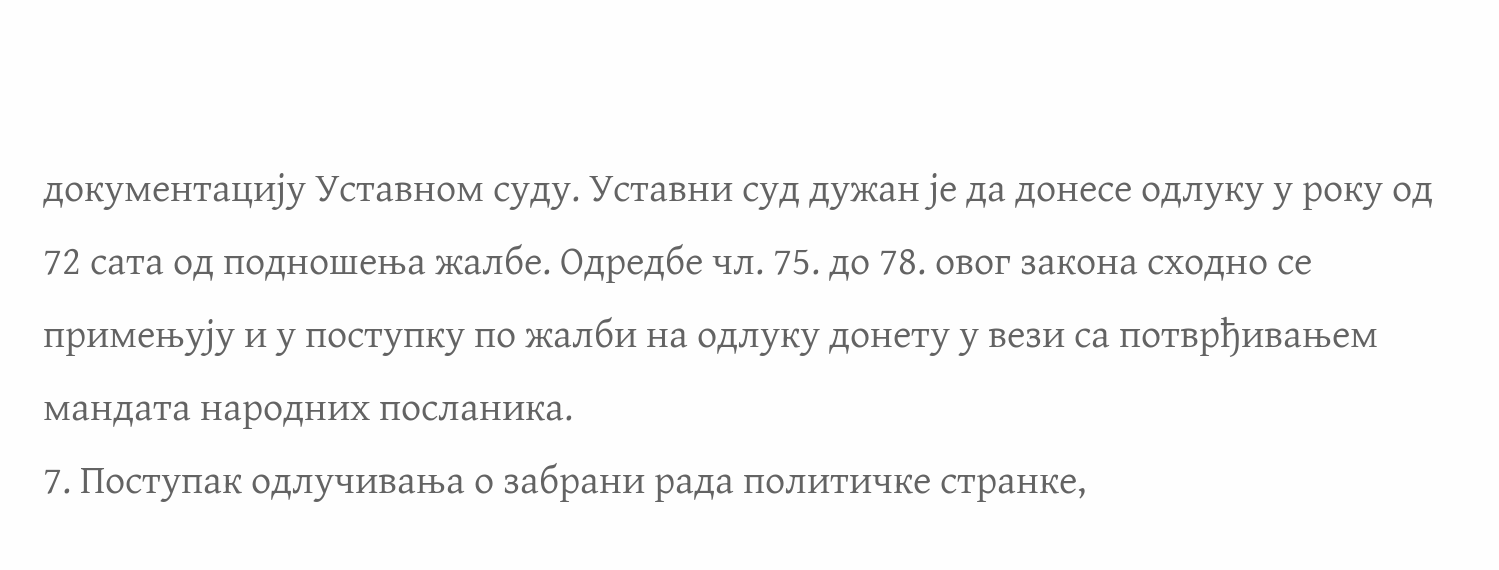документацију Уставном суду. Уставни суд дужан је да донесе одлуку у року од 72 сата од подношења жалбе. Одредбе чл. 75. до 78. овог закона сходно се примењују и у поступку по жалби на одлуку донету у вези са потврђивањем мандата народних посланика.
7. Поступак одлучивања о забрани рада политичке странке,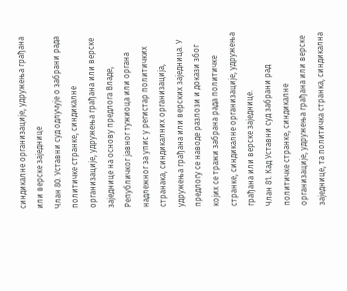синдикалне организације, удружења грађана или верске заједнице
Члан 80. Уставни суд одлучује о забрани рада политичке странке, синдикалне организације, удружења грађана или верске заједнице на основу предлога Владе, Републичког јавног тужиоца или органа надлежног за упис у регистар политичких странака, синдикалних организација, удружења грађана или верских заједница. У предлогу се наводе разлози и докази због којих се тражи забрана рада политичке странке, синдикалне организације, удружења грађана или верске заједнице.
Члан 81. Кад Уставни суд забрани рад политичке странке, синдикалне организације, удружења грађана или верске заједнице, та политичка странка, синдикална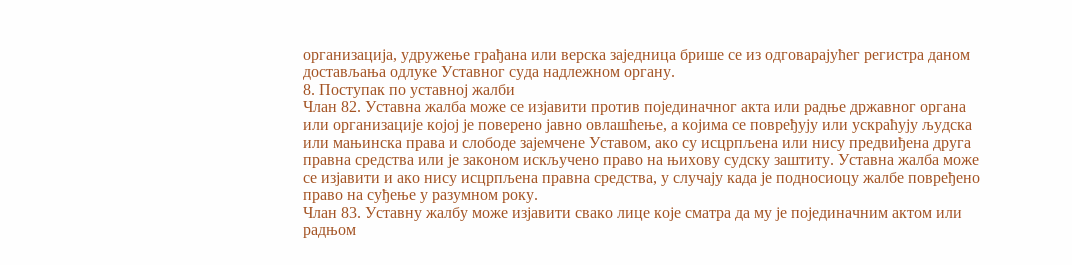организација, удружење грађана или верска заједница брише се из одговарајућег регистра даном достављања одлуке Уставног суда надлежном органу.
8. Поступак по уставној жалби
Члан 82. Уставна жалба може се изјавити против појединачног акта или радње државног органа или организације којој је поверено јавно овлашћење, а којима се повређују или ускраћују људска или мањинска права и слободе зајемчене Уставом, ако су исцрпљена или нису предвиђена друга правна средства или је законом искључено право на њихову судску заштиту. Уставна жалба може се изјавити и ако нису исцрпљена правна средства, у случају када је подносиоцу жалбе повређено право на суђење у разумном року.
Члан 83. Уставну жалбу може изјавити свако лице које сматра да му је појединачним актом или радњом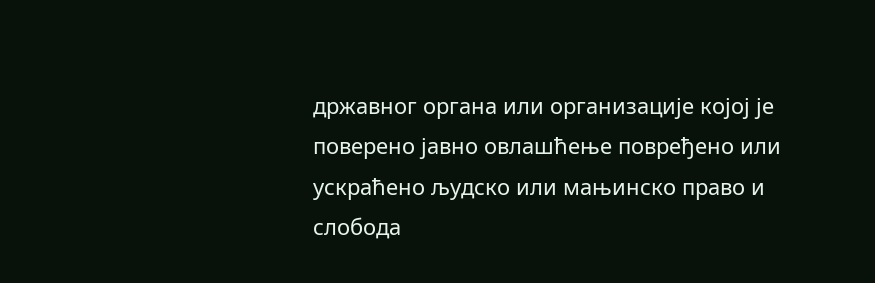државног органа или организације којој је поверено јавно овлашћење повређено или ускраћено људско или мањинско право и слобода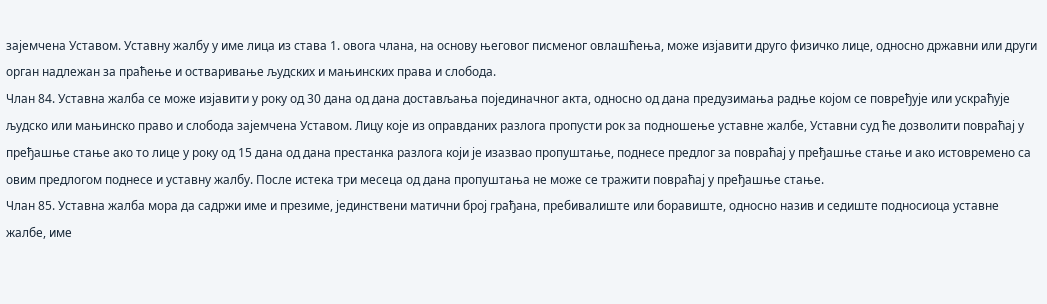зајемчена Уставом. Уставну жалбу у име лица из става 1. овога члана, на основу његовог писменог овлашћења, може изјавити друго физичко лице, односно државни или други орган надлежан за праћење и остваривање људских и мањинских права и слобода.
Члан 84. Уставна жалба се може изјавити у року од 30 дана од дана достављања појединачног акта, односно од дана предузимања радње којом се повређује или ускраћује људско или мањинско право и слобода зајемчена Уставом. Лицу које из оправданих разлога пропусти рок за подношење уставне жалбе, Уставни суд ће дозволити повраћај у пређашње стање ако то лице у року од 15 дана од дана престанка разлога који је изазвао пропуштање, поднесе предлог за повраћај у пређашње стање и ако истовремено са овим предлогом поднесе и уставну жалбу. После истека три месеца од дана пропуштања не може се тражити повраћај у пређашње стање.
Члан 85. Уставна жалба мора да садржи име и презиме, јединствени матични број грађана, пребивалиште или боравиште, односно назив и седиште подносиоца уставне жалбе, име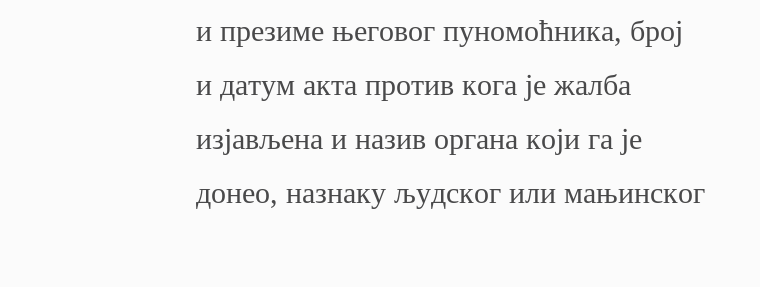и презиме његовог пуномоћника, број и датум акта против кога је жалба изјављена и назив органа који га је донео, назнаку људског или мањинског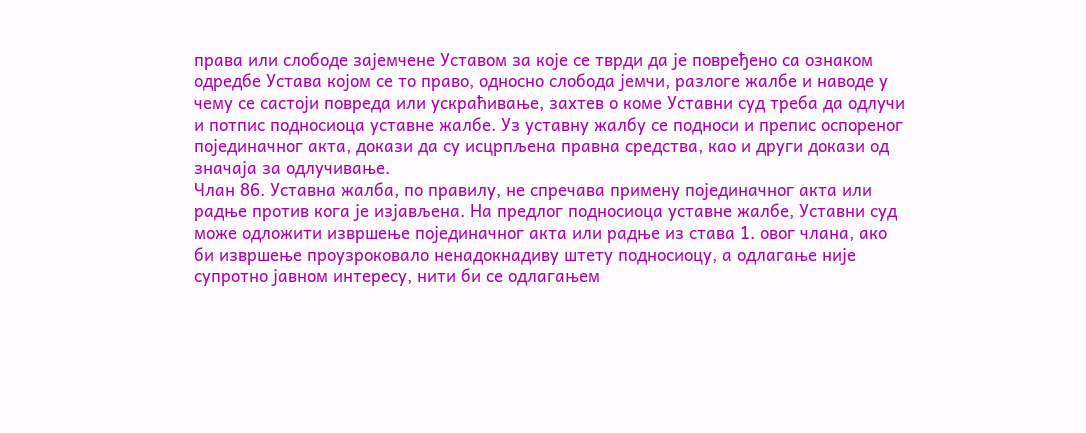права или слободе зајемчене Уставом за које се тврди да је повређено са ознаком одредбе Устава којом се то право, односно слобода јемчи, разлоге жалбе и наводе у чему се састоји повреда или ускраћивање, захтев о коме Уставни суд треба да одлучи и потпис подносиоца уставне жалбе. Уз уставну жалбу се подноси и препис оспореног појединачног акта, докази да су исцрпљена правна средства, као и други докази од значаја за одлучивање.
Члан 86. Уставна жалба, по правилу, не спречава примену појединачног акта или радње против кога је изјављена. На предлог подносиоца уставне жалбе, Уставни суд може одложити извршење појединачног акта или радње из става 1. овог члана, ако би извршење проузроковало ненадокнадиву штету подносиоцу, а одлагање није супротно јавном интересу, нити би се одлагањем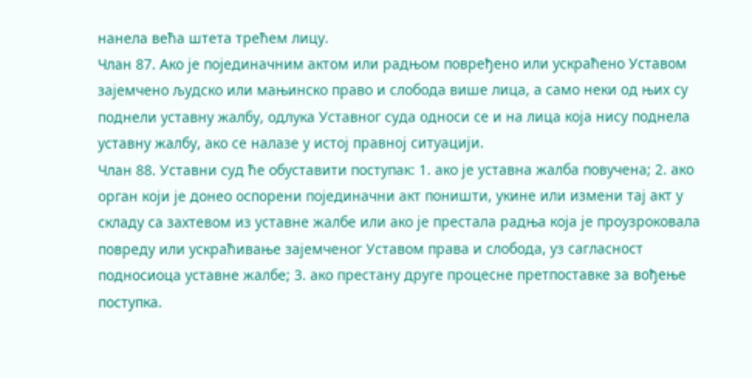нанела већа штета трећем лицу.
Члан 87. Ако је појединачним актом или радњом повређено или ускраћено Уставом зајемчено људско или мањинско право и слобода више лица, а само неки од њих су поднели уставну жалбу, одлука Уставног суда односи се и на лица која нису поднела уставну жалбу, ако се налазе у истој правној ситуацији.
Члан 88. Уставни суд ће обуставити поступак: 1. ако је уставна жалба повучена; 2. ако орган који је донео оспорени појединачни акт поништи, укине или измени тај акт у складу са захтевом из уставне жалбе или ако је престала радња која је проузроковала повреду или ускраћивање зајемченог Уставом права и слобода, уз сагласност подносиоца уставне жалбе; 3. ако престану друге процесне претпоставке за вођење поступка.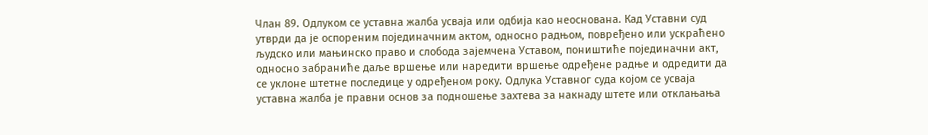Члан 89. Одлуком се уставна жалба усваја или одбија као неоснована. Кад Уставни суд утврди да је оспореним појединачним актом, односно радњом, повређено или ускраћено људско или мањинско право и слобода зајемчена Уставом, поништиће појединачни акт, односно забраниће даље вршење или наредити вршење одређене радње и одредити да се уклоне штетне последице у одређеном року. Одлука Уставног суда којом се усваја уставна жалба је правни основ за подношење захтева за накнаду штете или отклањања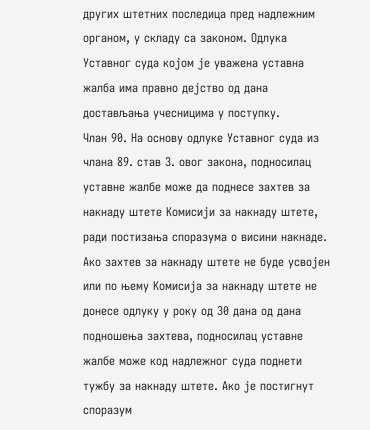других штетних последица пред надлежним органом, у складу са законом. Одлука Уставног суда којом је уважена уставна жалба има правно дејство од дана достављања учесницима у поступку.
Члан 90. На основу одлуке Уставног суда из члана 89. став 3. овог закона, подносилац уставне жалбе може да поднесе захтев за накнаду штете Комисији за накнаду штете, ради постизања споразума о висини накнаде. Ако захтев за накнаду штете не буде усвојен или по њему Комисија за накнаду штете не донесе одлуку у року од 30 дана од дана подношења захтева, подносилац уставне жалбе може код надлежног суда поднети тужбу за накнаду штете. Ако је постигнут споразум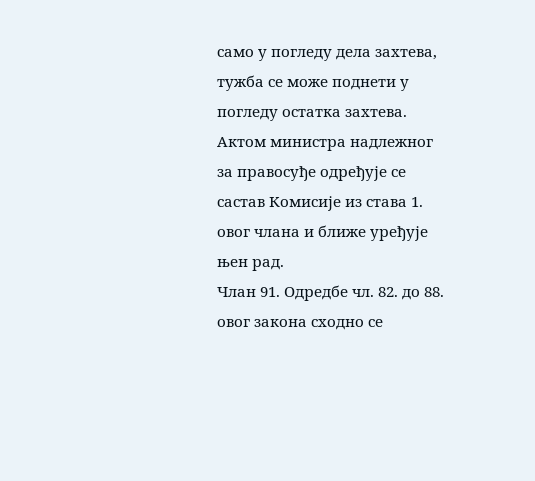само у погледу дела захтева, тужба се може поднети у погледу остатка захтева. Актом министра надлежног за правосуђе одређује се састав Комисије из става 1. овог члана и ближе уређује њен рад.
Члан 91. Одредбе чл. 82. до 88. овог закона сходно се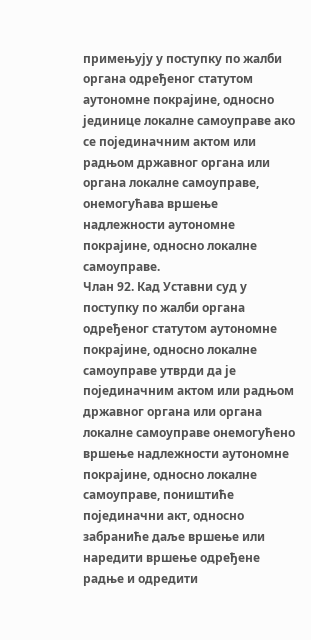примењују у поступку по жалби органа одређеног статутом аутономне покрајине, односно јединице локалне самоуправе ако се појединачним актом или радњом државног органа или органа локалне самоуправе, онемогућава вршење надлежности аутономне покрајине, односно локалне самоуправе.
Члан 92. Кад Уставни суд у поступку по жалби органа одређеног статутом аутономне покрајине, односно локалне самоуправе утврди да је појединачним актом или радњом државног органа или органа локалне самоуправе онемогућено вршење надлежности аутономне покрајине, односно локалне самоуправе, поништиће појединачни акт, односно забраниће даље вршење или наредити вршење одређене радње и одредити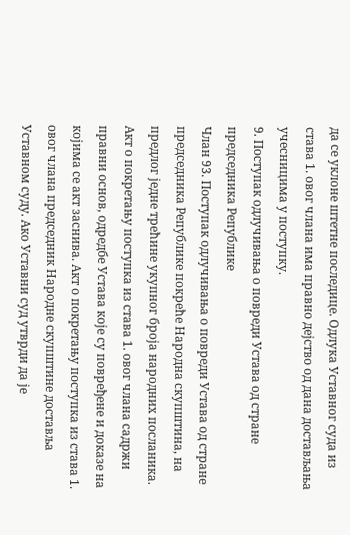да се уклоне штетне последице. Одлука Уставног суда из става 1. овог члана има правно дејство од дана достављања учесницима у поступку.
9. Поступак одлучивања о повреди Устава од стране председника Републике
Члан 93. Поступак одлучивања о повреди Устава од стране председника Републике покреће Народна скупштина, на предлог једне трећине укупног броја народних посланика. Акт о покретању поступка из става 1. овог члана садржи правни основ, одредбе Устава које су повређене и доказе на којима се акт заснива. Акт о покретању поступка из става 1. овог члана председник Народне скупштине доставља Уставном суду. Ако Уставни суд утврди да је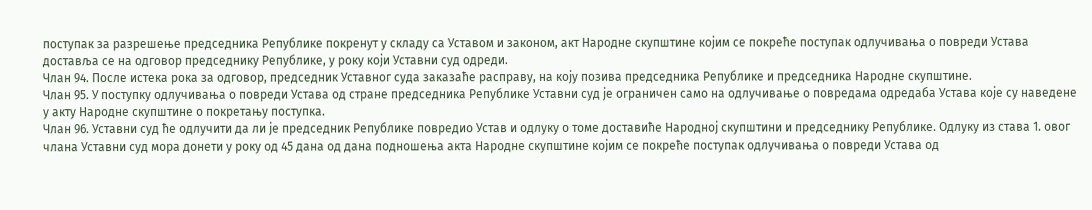поступак за разрешење председника Републике покренут у складу са Уставом и законом, акт Народне скупштине којим се покреће поступак одлучивања о повреди Устава доставља се на одговор председнику Републике, у року који Уставни суд одреди.
Члан 94. После истека рока за одговор, председник Уставног суда заказаће расправу, на коју позива председника Републике и председника Народне скупштине.
Члан 95. У поступку одлучивања о повреди Устава од стране председника Републике Уставни суд је ограничен само на одлучивање о повредама одредаба Устава које су наведене у акту Народне скупштине о покретању поступка.
Члан 96. Уставни суд ће одлучити да ли је председник Републике повредио Устав и одлуку о томе доставиће Народној скупштини и председнику Републике. Одлуку из става 1. овог члана Уставни суд мора донети у року од 45 дана од дана подношења акта Народне скупштине којим се покреће поступак одлучивања о повреди Устава од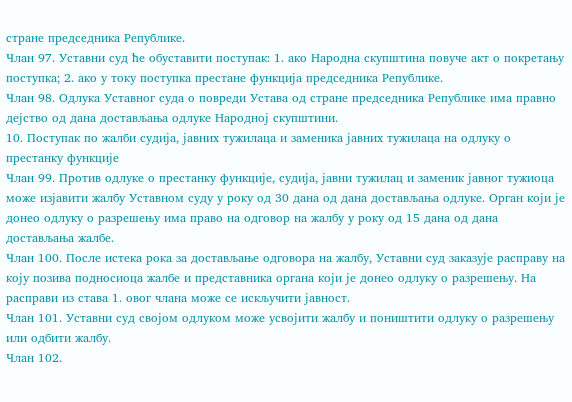стране председника Републике.
Члан 97. Уставни суд ће обуставити поступак: 1. ако Народна скупштина повуче акт о покретању поступка; 2. ако у току поступка престане функција председника Републике.
Члан 98. Одлука Уставног суда о повреди Устава од стране председника Републике има правно дејство од дана достављања одлуке Народној скупштини.
10. Поступак по жалби судија, јавних тужилаца и заменика јавних тужилаца на одлуку о престанку функције
Члан 99. Против одлуке о престанку функције, судија, јавни тужилац и заменик јавног тужиоца може изјавити жалбу Уставном суду у року од 30 дана од дана достављања одлуке. Орган који је донео одлуку о разрешењу има право на одговор на жалбу у року од 15 дана од дана достављања жалбе.
Члан 100. После истека рока за достављање одговора на жалбу, Уставни суд заказује расправу на коју позива подносиоца жалбе и представника органа који је донео одлуку о разрешењу. На расправи из става 1. овог члана може се искључити јавност.
Члан 101. Уставни суд својом одлуком може усвојити жалбу и поништити одлуку о разрешењу или одбити жалбу.
Члан 102.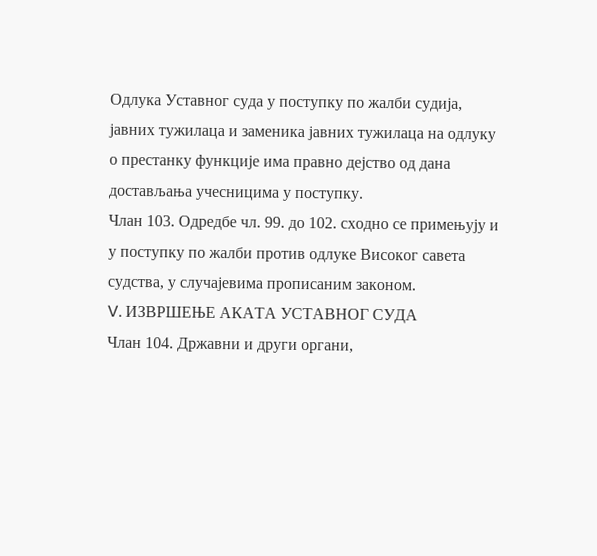Одлука Уставног суда у поступку по жалби судија, јавних тужилаца и заменика јавних тужилаца на одлуку о престанку функције има правно дејство од дана достављања учесницима у поступку.
Члан 103. Одредбе чл. 99. до 102. сходно се примењују и у поступку по жалби против одлуке Високог савета судства, у случајевима прописаним законом.
V. ИЗВРШЕЊЕ АКАТА УСТАВНОГ СУДА
Члан 104. Државни и други органи,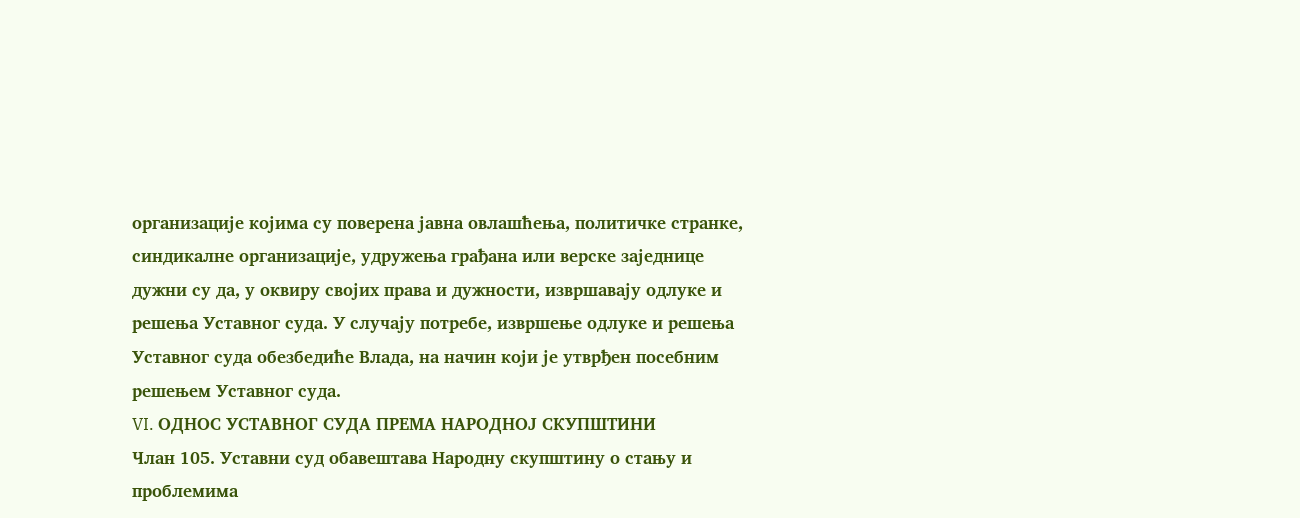организације којима су поверена јавна овлашћења, политичке странке, синдикалне организације, удружења грађана или верске заједнице дужни су да, у оквиру својих права и дужности, извршавају одлуке и решења Уставног суда. У случају потребе, извршење одлуке и решења Уставног суда обезбедиће Влада, на начин који је утврђен посебним решењем Уставног суда.
VI. ОДНОС УСТАВНОГ СУДА ПРЕМА НАРОДНОЈ СКУПШТИНИ
Члан 105. Уставни суд обавештава Народну скупштину о стању и проблемима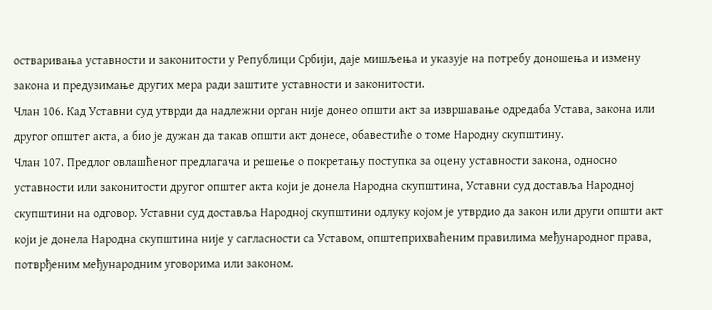остваривања уставности и законитости у Републици Србији, даје мишљења и указује на потребу доношења и измену закона и предузимање других мера ради заштите уставности и законитости.
Члан 106. Кад Уставни суд утврди да надлежни орган није донео општи акт за извршавање одредаба Устава, закона или другог општег акта, а био је дужан да такав општи акт донесе, обавестиће о томе Народну скупштину.
Члан 107. Предлог овлашћеног предлагача и решење о покретању поступка за оцену уставности закона, односно уставности или законитости другог општег акта који је донела Народна скупштина, Уставни суд доставља Народној скупштини на одговор. Уставни суд доставља Народној скупштини одлуку којом је утврдио да закон или други општи акт који је донела Народна скупштина није у сагласности са Уставом, општеприхваћеним правилима међународног права, потврђеним међународним уговорима или законом.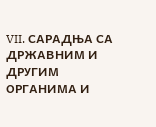VII. САРАДЊА СА ДРЖАВНИМ И ДРУГИМ ОРГАНИМА И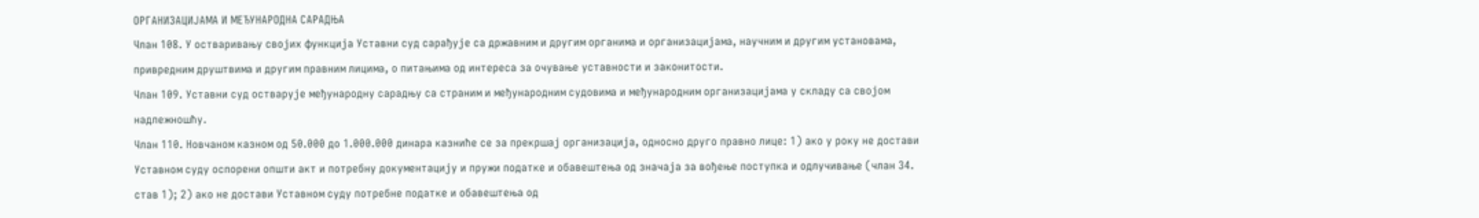ОРГАНИЗАЦИЈАМА И МЕЂУНАРОДНА САРАДЊА
Члан 108. У остваривању својих функција Уставни суд сарађује са државним и другим органима и организацијама, научним и другим установама, привредним друштвима и другим правним лицима, о питањима од интереса за очување уставности и законитости.
Члан 109. Уставни суд остварује међународну сарадњу са страним и међународним судовима и међународним организацијама у складу са својом надлежношћу.
Члан 110. Новчаном казном од 50.000 до 1.000.000 динара казниће се за прекршај организација, односно друго правно лице: 1) ако у року не достави Уставном суду оспорени општи акт и потребну документацију и пружи податке и обавештења од значаја за вођење поступка и одлучивање (члан 34. став 1); 2) ако не достави Уставном суду потребне податке и обавештења од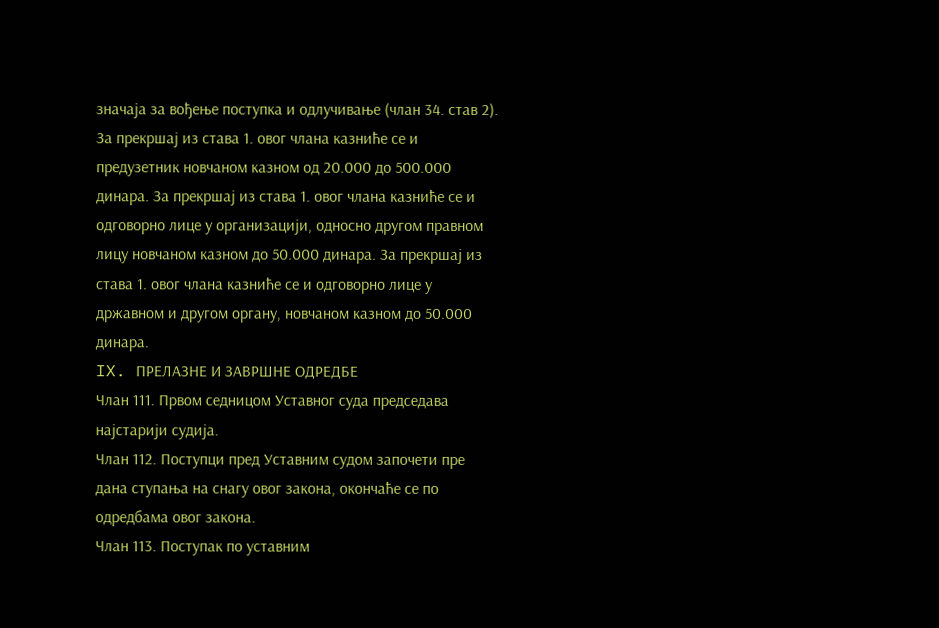значаја за вођење поступка и одлучивање (члан 34. став 2). За прекршај из става 1. овог члана казниће се и предузетник новчаном казном од 20.000 до 500.000 динара. За прекршај из става 1. овог члана казниће се и одговорно лице у организацији, односно другом правном лицу новчаном казном до 50.000 динара. За прекршај из става 1. овог члана казниће се и одговорно лице у државном и другом органу, новчаном казном до 50.000 динара.
IX. ПРЕЛАЗНЕ И ЗАВРШНЕ ОДРЕДБЕ
Члан 111. Првом седницом Уставног суда председава најстарији судија.
Члан 112. Поступци пред Уставним судом започети пре дана ступања на снагу овог закона, окончаће се по одредбама овог закона.
Члан 113. Поступак по уставним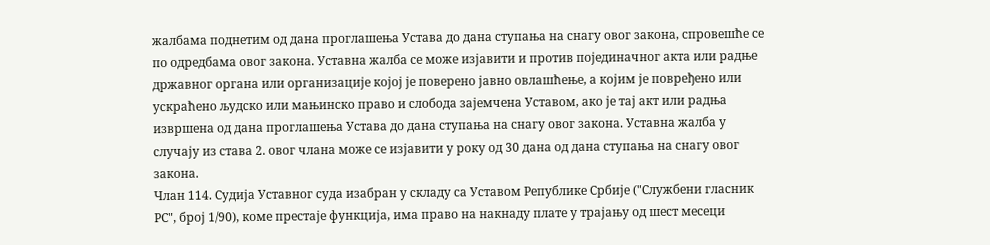жалбама поднетим од дана проглашења Устава до дана ступања на снагу овог закона, спровешће се по одредбама овог закона. Уставна жалба се може изјавити и против појединачног акта или радње државног органа или организације којој је поверено јавно овлашћење, а којим је повређено или ускраћено људско или мањинско право и слобода зајемчена Уставом, ако је тај акт или радња извршена од дана проглашења Устава до дана ступања на снагу овог закона. Уставна жалба у случају из става 2. овог члана може се изјавити у року од 30 дана од дана ступања на снагу овог закона.
Члан 114. Судија Уставног суда изабран у складу са Уставом Републике Србије ("Службени гласник РС", број 1/90), коме престаје функција, има право на накнаду плате у трајању од шест месеци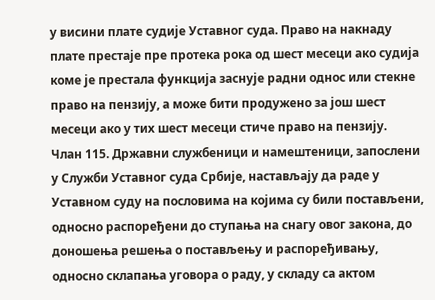у висини плате судије Уставног суда. Право на накнаду плате престаје пре протека рока од шест месеци ако судија коме је престала функција заснује радни однос или стекне право на пензију, а може бити продужено за још шест месеци ако у тих шест месеци стиче право на пензију.
Члан 115. Државни службеници и намештеници, запослени у Служби Уставног суда Србије, настављају да раде у Уставном суду на пословима на којима су били постављени, односно распоређени до ступања на снагу овог закона, до доношења решења о постављењу и распоређивању, односно склапања уговора о раду, у складу са актом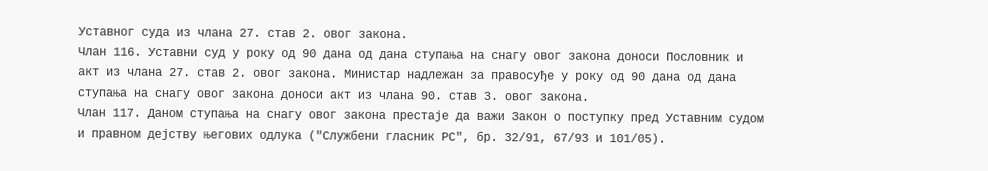Уставног суда из члана 27. став 2. овог закона.
Члан 116. Уставни суд у року од 90 дана од дана ступања на снагу овог закона доноси Пословник и акт из члана 27. став 2. овог закона. Министар надлежан за правосуђе у року од 90 дана од дана ступања на снагу овог закона доноси акт из члана 90. став 3. овог закона.
Члан 117. Даном ступања на снагу овог закона престаје да важи Закон о поступку пред Уставним судом и правном дејству његових одлука ("Службени гласник РС", бр. 32/91, 67/93 и 101/05).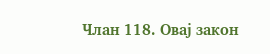Члан 118. Овај закон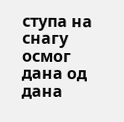ступа на снагу осмог дана од дана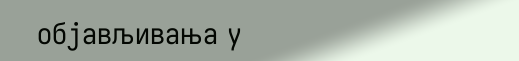објављивања у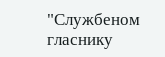"Службеном гласнику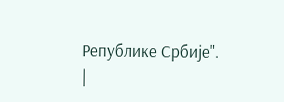Републике Србије".
|